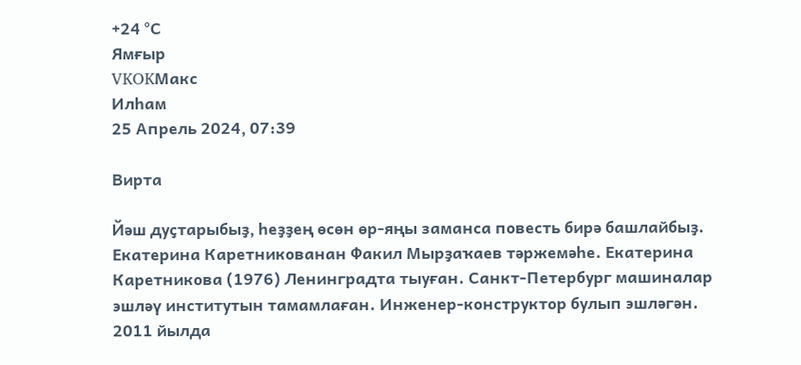+24 °С
Ямғыр
VKOKМакс
Илһам
25 Апрель 2024, 07:39

Вирта

Йәш дуҫтарыбыҙ, һеҙҙең өсөн өр-яңы заманса повесть бирә башлайбыҙ. Екатерина Каретникованан Факил Мырҙаҡаев тәржемәһе. Екатерина Каретникова (1976) Ленинградта тыуған. Санкт-Петербург машиналар эшләү институтын тамамлаған. Инженер-конструктор булып эшләгән. 2011 йылда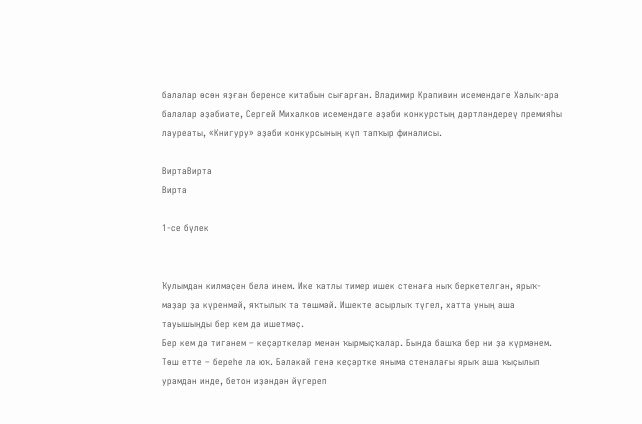балалар өсөн яҙған беренсе китабын сығарған. Владимир Крапивин исемендәге Халыҡ-ара балалар әҙәбиәте, Сергей Михалков исемендәге әҙәби конкурстың дәртләндереү премияһы лауреаты, «Книгуру» әҙәби конкурсының күп тапҡыр финалисы.

ВиртаВирта
Вирта

1-се бүлек


Ҡулымдан килмәҫен белә инем. Ике ҡатлы тимер ишек стенаға ныҡ беркетелгән, ярыҡ-маҙар ҙа күренмәй, яҡтылыҡ та төшмәй. Ишекте асырлыҡ түгел, хатта уның аша тауышыңды бер кем дә ишетмәҫ.
Бер кем дә тигәнем – кеҫәрткеләр менән ҡырмыҫҡалар. Бында башҡа бер ни ҙә күрмәнем. Төш етте – береһе лә юҡ. Бәләкәй генә кеҫәртке яныма стеналағы ярыҡ аша ҡыҫылып урамдан инде, бетон иҙәндән йүгереп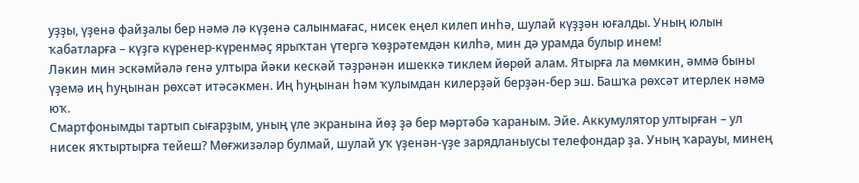уҙҙы, үҙенә файҙалы бер нәмә лә күҙенә салынмағас, нисек еңел килеп инһә, шулай күҙҙән юғалды. Уның юлын ҡабатларға – күҙгә күренер-күренмәҫ ярыҡтан үтергә ҡөҙрәтемдән килһә, мин дә урамда булыр инем!
Ләкин мин эскәмйәлә генә ултыра йәки кескәй тәҙрәнән ишеккә тиклем йөрөй алам. Ятырға ла мөмкин, әммә быны үҙемә иң һуңынан рөхсәт итәсәкмен. Иң һуңынан һәм ҡулымдан килерҙәй берҙән-бер эш. Башҡа рөхсәт итерлек нәмә юҡ.
Смартфонымды тартып сығарҙым, уның үле экранына йөҙ ҙә бер мәртәбә ҡараным. Эйе. Аккумулятор ултырған – ул нисек яҡтыртырға тейеш? Мөғжизәләр булмай, шулай уҡ үҙенән-үҙе зарядланыусы телефондар ҙа. Уның ҡарауы, минең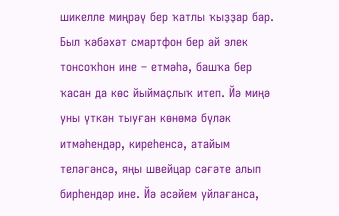шикелле миңрәү бер ҡатлы ҡыҙҙар бар.
Был ҡәбәхәт смартфон бер ай элек тонсоҡһон ине – етмәһә, башҡа бер ҡасан да көс йыймаҫлыҡ итеп. Йә миңә уны үткән тыуған көнөмә бүләк итмәһендәр, киреһенсә, атайым теләгәнсә, яңы швейцар сәғәте алып бирһендәр ине. Йә әсәйем уйлағанса,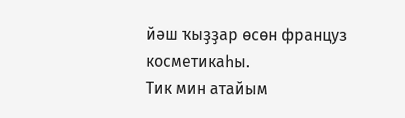йәш ҡыҙҙар өсөн француз косметикаһы.
Тик мин атайым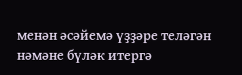менән әсәйемә үҙҙәре теләгән нәмәне бүләк итергә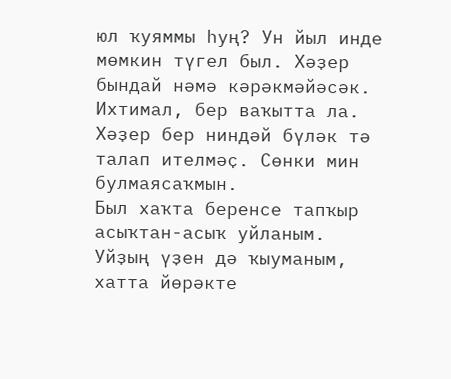юл ҡуяммы һуң? Ун йыл инде мөмкин түгел был. Хәҙер бындай нәмә кәрәкмәйәсәк. Ихтимал, бер ваҡытта ла. Хәҙер бер ниндәй бүләк тә талап ителмәҫ. Сөнки мин булмаясаҡмын.
Был хаҡта беренсе тапҡыр асыҡтан-асыҡ уйланым. Уйҙың үҙен дә ҡыуманым, хатта йөрәкте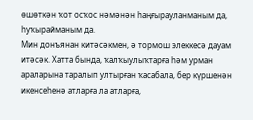өшөткән ҡот осҡос нәмәнән һаңғырауланманым да, һуҡырайманым да.
Мин донъянан китәсәкмен, ә тормош элеккесә дауам итәсәк. Хатта бында, ҡалҡыулыҡтарға һәм урман араларына таралып ултырған ҡасабала, бер күршенән икенсеһенә атларға ла атларға,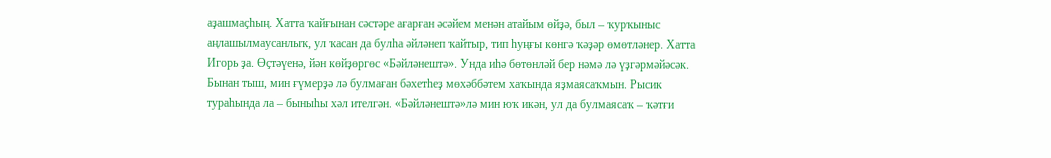аҙашмаҫһың. Хатта ҡайғынан сәстәре ағарған әсәйем менән атайым өйҙә, был – ҡурҡыныс аңлашылмаусанлыҡ, ул ҡасан да булһа әйләнеп ҡайтыр, тип һуңғы көнгә ҡәҙәр өмөтләнер. Хатта Игорь ҙа. Өҫтәүенә, йән көйҙөргөс «Бәйләнештә». Унда иһә бөтөнләй бер нәмә лә үҙгәрмәйәсәк. Бынан тыш, мин ғүмерҙә лә булмаған бәхетһеҙ мөхәббәтем хаҡында яҙмаясаҡмын. Рысик тураһында ла – быныһы хәл ителгән. «Бәйләнештә»лә мин юҡ икән, ул да булмаясаҡ – ҡәтғи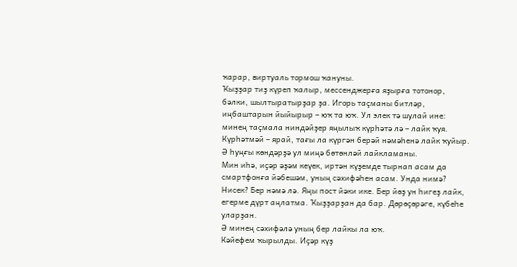ҡарар, виртуаль тормош ҡануны.
Ҡыҙҙар тиҙ күреп ҡалыр, мессенджерға яҙырға тотонор, бәлки, шылтыратырҙар ҙа. Игорь таҫманы битләр, иңбаштарын йыйырыр – юҡ та юҡ. Ул элек тә шулай ине: минең таҫмала ниндәйҙер яңылыҡ күрһәтә лә – лайк ҡуя. Күрһәтмәй – ярай, тағы ла күргән берәй нәмәһенә лайк ҡуйыр. Ә һуңғы көндәрҙә ул миңә бөтөнләй лайкламаны.
Мин иһә, иҫәр әҙәм кеүек, иртән күҙемде тырнап асам да смартфонға йәбешәм, уның сәхифәһен асам. Унда нимә? Нисек? Бер нәмә лә. Яңы пост йәки ике. Бер йөҙ ун һигеҙ лайк, егерме дүрт аңлатма. Ҡыҙҙарҙан да бар. Дөрөҫөрәге, күбеһе уларҙан.
Ә минең сәхифәлә уның бер лайкы ла юҡ.
Кәйефем ҡырылды. Иҫәр күҙ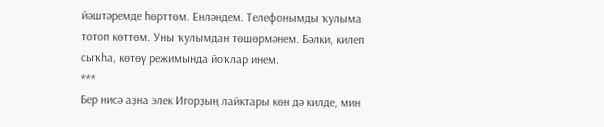йәштәремде һөрттөм. Енләндем. Телефонымды ҡулыма тотоп көттөм. Уны ҡулымдан төшөрмәнем. Бәлки, килеп сыҡһа, көтөү режимында йоҡлар инем.
***
Бер нисә аҙна элек Игорҙың лайктары көн дә килде, мин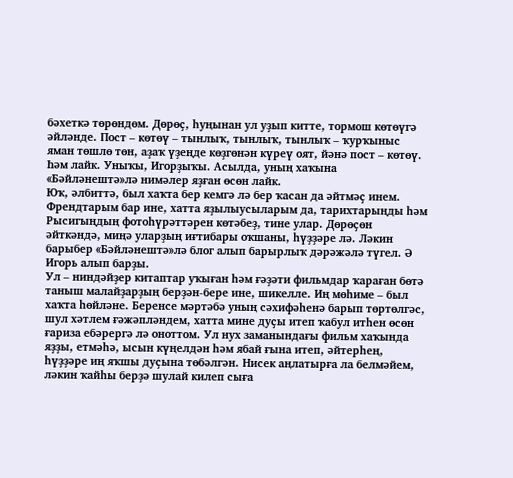бәхеткә төрөндөм. Дөрөҫ, һуңынан ул уҙып китте, тормош көтөүгә әйләнде. Пост – көтөү – тынлыҡ, тынлыҡ, тынлыҡ – ҡурҡыныс яман төшлө төн, аҙаҡ үҙеңде көҙгөнән күреү оят, йәнә пост – көтөү. Һәм лайк. Уныҡы, Игорҙыҡы. Асылда, уның хаҡына «Бәйләнештә»лә нимәлер яҙған өсөн лайк.
Юҡ, әлбиттә, был хаҡта бер кемгә лә бер ҡасан да әйтмәҫ инем. Френдтарым бар ине, хатта яҙылыусыларым да, тарихтарыңды һәм Рысигыңдың фотоһүрәттәрен көтәбеҙ, тине улар. Дөрөҫөн әйткәндә, миңә уларҙың иғтибары оҡшаны, һүҙҙәре лә. Ләкин барыбер «Бәйләнештә»лә блог алып барырлыҡ дәрәжәлә түгел. Ә Игорь алып барҙы.
Ул – ниндәйҙер китаптар уҡыған һәм ғәҙәти фильмдар ҡараған бөтә таныш малайҙарҙың берҙән-бере ине, шикелле. Иң мөһиме – был хаҡта һөйләне. Беренсе мәртәбә уның сәхифәһенә барып төртөлгәс, шул хәтлем ғәжәпләндем, хатта мине дуҫы итеп ҡабул итһен өсөн ғариза ебәрергә лә оноттом. Ул нух заманындағы фильм хаҡында яҙҙы, етмәһә, ысын күңелдән һәм ябай ғына итеп, әйтерһең, һүҙҙәре иң яҡшы дуҫына төбәлгән. Нисек аңлатырға ла белмәйем, ләкин ҡайһы берҙә шулай килеп сыға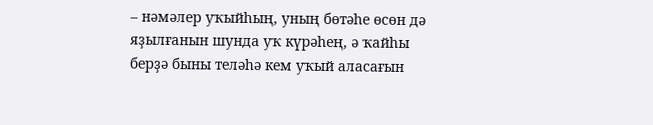– нәмәлер уҡыйһың, уның бөтәһе өсөн дә яҙылғанын шунда уҡ күрәһең, ә ҡайһы берҙә быны теләһә кем уҡый аласағын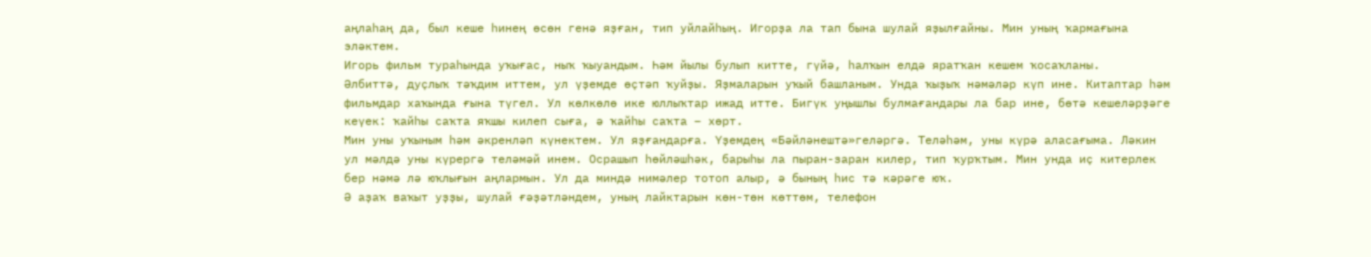аңлаһаң да, был кеше һинең өсөн генә яҙған, тип уйлайһың. Игорҙа ла тап бына шулай яҙылғайны. Мин уның ҡармағына эләктем.
Игорь фильм тураһында уҡығас, ныҡ ҡыуандым. Һәм йылы булып китте, гүйә, һалҡын елдә яратҡан кешем ҡосаҡланы.
Әлбиттә, дуҫлыҡ тәҡдим иттем, ул үҙемде өҫтәп ҡуйҙы. Яҙмаларын уҡый башланым. Унда ҡыҙыҡ нәмәләр күп ине. Китаптар һәм фильмдар хаҡында ғына түгел. Ул көлкөлө ике юллыҡтар ижад итте. Бигүк уңышлы булмағандары ла бар ине, бөтә кешеләрҙәге кеүек: ҡайһы саҡта яҡшы килеп сыға, ә ҡайһы саҡта – хөрт.
Мин уны уҡыным һәм әкренләп күнектем. Ул яҙғандарға. Үҙемдең «Бәйләнештә»геләргә. Теләһәм, уны күрә аласағыма. Ләкин ул мәлдә уны күрергә теләмәй инем. Осрашып һөйләшһәк, барыһы ла пыран-заран килер, тип ҡурҡтым. Мин унда иҫ китерлек бер нәмә лә юҡлығын аңлармын. Ул да миндә нимәлер тотоп алыр, ә бының һис тә кәрәге юҡ.
Ә аҙаҡ ваҡыт уҙҙы, шулай ғәҙәтләндем, уның лайктарын көн-төн көттөм, телефон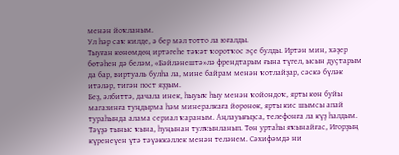менән йоҡланым.
Ул һәр саҡ килде, ә бер мәл тотто ла юғалды.
Тыуған көнөмдөң иртәгеһе тәҡәт ҡоротҡос эҫе булды. Иртән мин, хәҙер бөтәһен дә беләм, «Бәйләнештә»лә френдтарым ғына түгел, ысын дуҫтарым да бар, виртуаль булһа ла, мине байрам менән ҡотлайҙар, сәскә бүләк итәләр, тигән пост яҙҙым.
Беҙ, әлбиттә, дачала инек, һыуыҡ һыу менән ҡойондоҡ, ярты көн буйы магазинға туңдырма һәм минералкаға йөрөнөк, ярты кис шымсы апай тураһында алама сериал ҡараным. Аңлауығыҙса, телефонға ла күҙ һалдым. Тәүҙә тыныс ҡына, һуңынан тулҡынланып. Төн уртаһы яҡынайғас, Игорҙың күренеүен үтә тәүәккәллек менән теләнем. Сәхифәмдә ни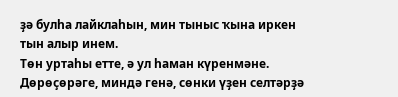ҙә булһа лайклаһын, мин тыныс ҡына иркен тын алыр инем.
Төн уртаһы етте, ә ул һаман күренмәне. Дөрөҫөрәге, миндә генә, сөнки үҙен селтәрҙә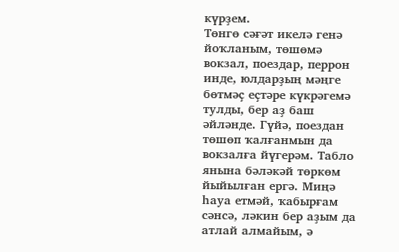күрҙем.
Төнгө сәғәт икелә генә йоҡланым, төшөмә вокзал, поездар, перрон инде, юлдарҙың мәңге бөтмәҫ еҫтәре күкрәгемә тулды, бер аҙ баш әйләнде. Гүйә, поездан төшөп ҡалғанмын да вокзалға йүгерәм. Табло янына бәләкәй төркөм йыйылған ергә. Миңә һауа етмәй, ҡабырғам сәнсә, ләкин бер аҙым да атлай алмайым, ә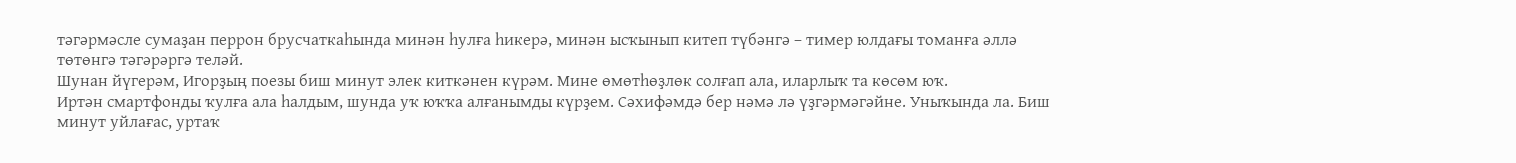тәгәрмәсле сумаҙан перрон брусчаткаһында минән һулға һикерә, минән ысҡынып китеп түбәнгә – тимер юлдағы томанға әллә төтөнгә тәгәрәргә теләй.
Шунан йүгерәм, Игорҙың поезы биш минут элек киткәнен күрәм. Мине өмөтһөҙлөк солғап ала, иларлыҡ та көсөм юҡ.
Иртән смартфонды ҡулға ала һалдым, шунда уҡ юҡҡа алғанымды күрҙем. Сәхифәмдә бер нәмә лә үҙгәрмәгәйне. Уныҡында ла. Биш минут уйлағас, уртаҡ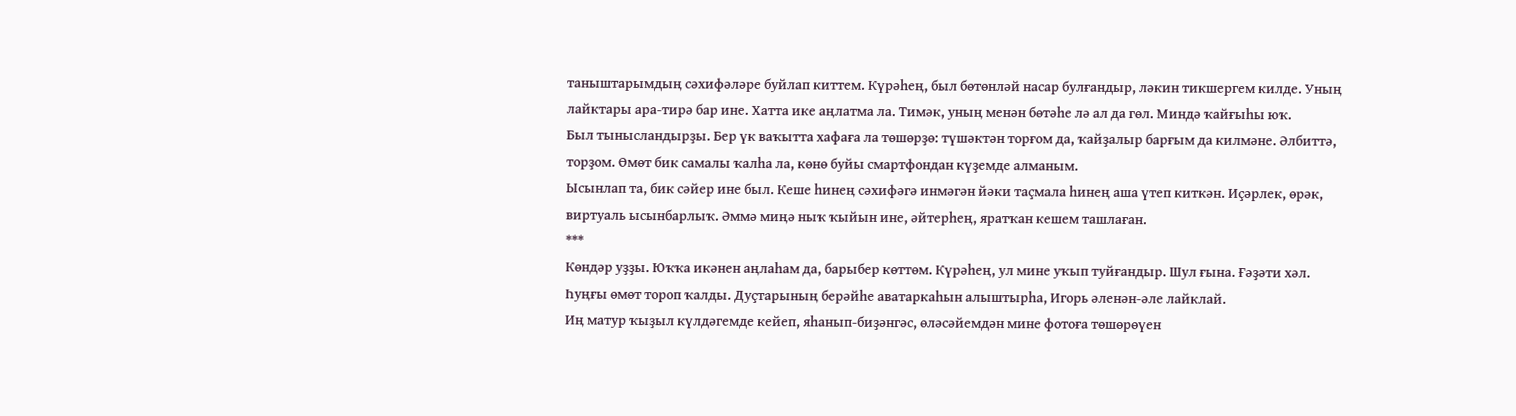таныштарымдың сәхифәләре буйлап киттем. Күрәһең, был бөтөнләй насар булғандыр, ләкин тикшергем килде. Уның лайктары ара-тирә бар ине. Хатта ике аңлатма ла. Тимәк, уның менән бөтәһе лә ал да гөл. Миндә ҡайғыһы юҡ.
Был тынысландырҙы. Бер үк ваҡытта хафаға ла төшөрҙө: түшәктән торғом да, ҡайҙалыр барғым да килмәне. Әлбиттә, торҙом. Өмөт бик самалы ҡалһа ла, көнө буйы смартфондан күҙемде алманым.
Ысынлап та, бик сәйер ине был. Кеше һинең сәхифәгә инмәгән йәки таҫмала һинең аша үтеп киткән. Иҫәрлек, өрәк, виртуаль ысынбарлыҡ. Әммә миңә ныҡ ҡыйын ине, әйтерһең, яратҡан кешем ташлаған.
***
Көндәр уҙҙы. Юҡҡа икәнен аңлаһам да, барыбер көттөм. Күрәһең, ул мине уҡып туйғандыр. Шул ғына. Ғәҙәти хәл.
Һуңғы өмөт тороп ҡалды. Дуҫтарының берәйһе аватаркаһын алыштырһа, Игорь әленән-әле лайклай.
Иң матур ҡыҙыл күлдәгемде кейеп, яһанып-биҙәнгәс, өләсәйемдән мине фотоға төшөрөүен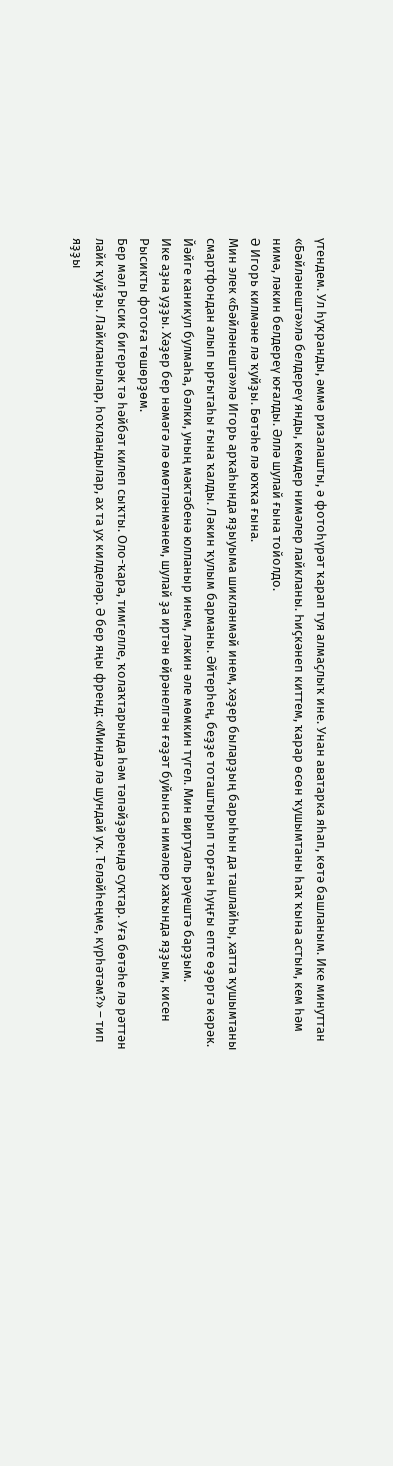үтендем. Ул һуҡранды, әммә ризалашты, ә фотоһүрәт ҡарап туя алмаҫлыҡ ине. Унан аватарка яһап, көтә башланым. Ике минуттан «Бәйләнештә»лә белдереү янды, кемдер нимәлер лайкланы. Һиҫкәнеп киттем, ҡарар өсөн ҡушымтаны һаҡ ҡына астым, кем һәм нимә, ләкин белдереү юғалды. Әллә шулай ғына тойолдо.
Ә Игорь килмәне лә ҡуйҙы. Бөтәһе лә юҡҡа ғына.
Мин элек «Бәйләнештә»лә Игорь арҡаһында яҙыуыма шикләнмәй инем, хәҙер быларҙың барыһын да ташлайһы, хатта ҡушымтаны смартфондан алып ырғытаһы ғына ҡалды. Ләкин ҡулым барманы. Әйтерһең, беҙҙе тоташтырып торған һуңғы епте өҙөргә кәрәк.
Йәйге каникул булмаһа, бәлки, уның мәктәбенә юлланыр инем, ләкин әле мөмкин түгел. Мин виртуаль рәүештә барҙым.
Ике аҙна уҙҙы. Хәҙер бер нәмәгә лә өмөтләнмәнем, шулай ҙа иртән өйрәнелгән ғәҙәт буйынса нимәлер хаҡында яҙҙым, кисен Рысикты фотоға төшөрҙөм.
Бер мәл Рысик бигерәк тә һәйбәт килеп сыҡты. Оло-ҡара, тимгелле, ҡолаҡтарында һәм тәпәйҙәрендә суҡтар. Уға бөтәһе лә рәттән лайк ҡуйҙы. Лайкланылар, һоҡландылар, ах та ух килделәр. Ә бер яңы френд: «Миндә лә шундай уҡ. Теләйһеңме, күрһәтәм?» – тип яҙҙы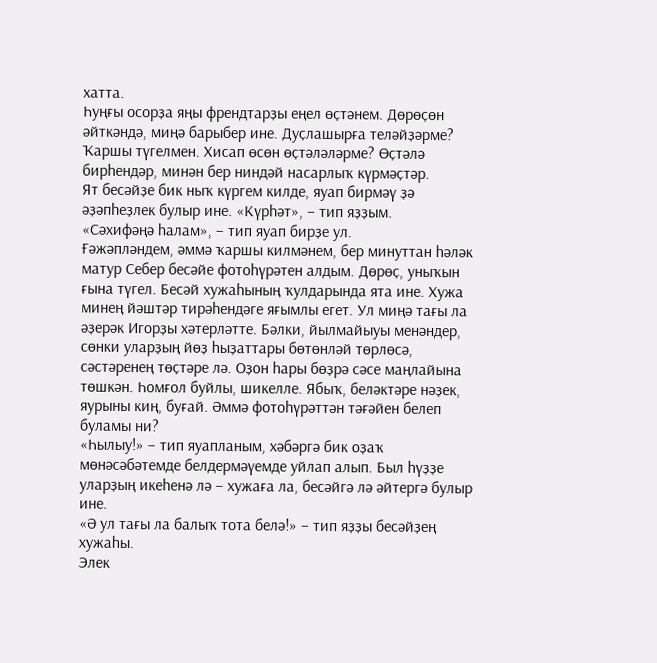хатта.
Һуңғы осорҙа яңы френдтарҙы еңел өҫтәнем. Дөрөҫөн әйткәндә, миңә барыбер ине. Дуҫлашырға теләйҙәрме? Ҡаршы түгелмен. Хисап өсөн өҫтәләләрме? Өҫтәлә бирһендәр, минән бер ниндәй насарлыҡ күрмәҫтәр.
Ят бесәйҙе бик ныҡ күргем килде, яуап бирмәү ҙә әҙәпһеҙлек булыр ине. «Күрһәт», – тип яҙҙым.
«Сәхифәңә һалам», – тип яуап бирҙе ул.
Ғәжәпләндем, әммә ҡаршы килмәнем, бер минуттан һәләк матур Себер бесәйе фотоһүрәтен алдым. Дөрөҫ, уныҡын ғына түгел. Бесәй хужаһының ҡулдарында ята ине. Хужа минең йәштәр тирәһендәге яғымлы егет. Ул миңә тағы ла әҙерәк Игорҙы хәтерләтте. Бәлки, йылмайыуы менәндер, сөнки уларҙың йөҙ һыҙаттары бөтөнләй төрлөсә, сәстәренең төҫтәре лә. Оҙон һары бөҙрә сәсе маңлайына төшкән. Һомғол буйлы, шикелле. Ябыҡ, беләктәре нәҙек, яурыны киң, буғай. Әммә фотоһүрәттән тәғәйен белеп буламы ни?
«Һылыу!» – тип яуапланым, хәбәргә бик оҙаҡ мөнәсәбәтемде белдермәүемде уйлап алып. Был һүҙҙе уларҙың икеһенә лә – хужаға ла, бесәйгә лә әйтергә булыр ине.
«Ә ул тағы ла балыҡ тота белә!» – тип яҙҙы бесәйҙең хужаһы.
Элек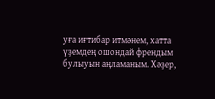уға иғтибар итмәнем, хатта үҙемдең ошондай френдым булыуын аңламаным. Хәҙер,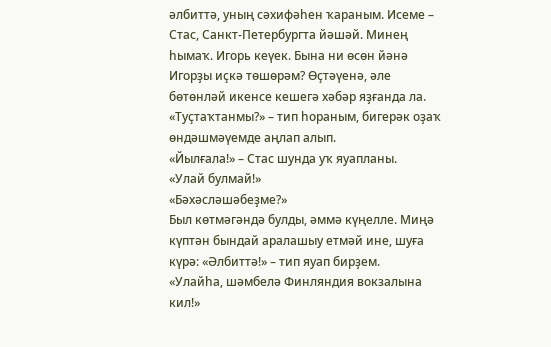әлбиттә, уның сәхифәһен ҡараным. Исеме – Стас, Санкт-Петербургта йәшәй. Минең һымаҡ. Игорь кеүек. Бына ни өсөн йәнә Игорҙы иҫкә төшөрәм? Өҫтәүенә, әле бөтөнләй икенсе кешегә хәбәр яҙғанда ла.
«Туҫтаҡтанмы?» – тип һораным, бигерәк оҙаҡ өндәшмәүемде аңлап алып.
«Йылғала!» – Стас шунда уҡ яуапланы.
«Улай булмай!»
«Бәхәсләшәбеҙме?»
Был көтмәгәндә булды, әммә күңелле. Миңә күптән бындай аралашыу етмәй ине, шуға күрә: «Әлбиттә!» – тип яуап бирҙем.
«Улайһа, шәмбелә Финляндия вокзалына кил!»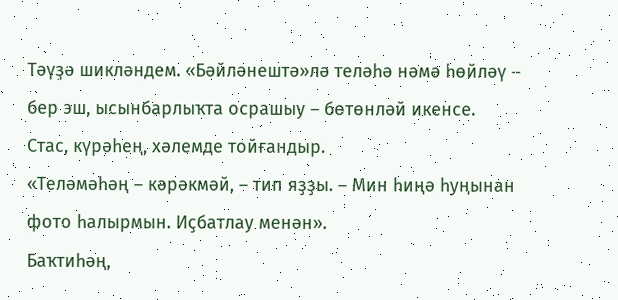Тәүҙә шикләндем. «Бәйләнештә»лә теләһә нәмә һөйләү – бер эш, ысынбарлыҡта осрашыу – бөтөнләй икенсе.
Стас, күрәһең, хәлемде тойғандыр.
«Теләмәһәң – кәрәкмәй, – тип яҙҙы. – Мин һиңә һуңынан фото һалырмын. Иҫбатлау менән».
Баҡтиһәң,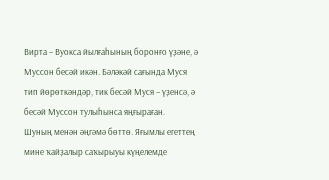Вирта – Вуокса йылғаһының боронғо үҙәне, ә Муссон бесәй икән. Бәләкәй сағында Муся тип йөрөткәндәр, тик бесәй Муся – үҙенсә, ә бесәй Муссон тулыһынса яңғыраған.
Шуның менән әңгәмә бөттө. Яғымлы егеттең мине ҡайҙалыр саҡырыуы күңелемде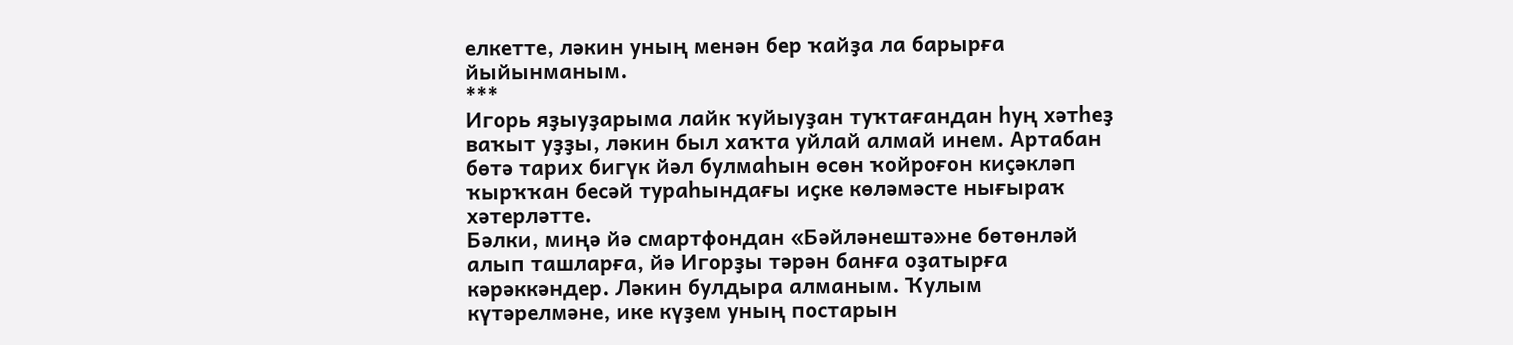елкетте, ләкин уның менән бер ҡайҙа ла барырға йыйынманым.
***
Игорь яҙыуҙарыма лайк ҡуйыуҙан туҡтағандан һуң хәтһеҙ ваҡыт уҙҙы, ләкин был хаҡта уйлай алмай инем. Артабан бөтә тарих бигүк йәл булмаһын өсөн ҡойроғон киҫәкләп ҡырҡҡан бесәй тураһындағы иҫке көләмәсте нығыраҡ хәтерләтте.
Бәлки, миңә йә смартфондан «Бәйләнештә»не бөтөнләй алып ташларға, йә Игорҙы тәрән банға оҙатырға кәрәккәндер. Ләкин булдыра алманым. Ҡулым күтәрелмәне, ике күҙем уның постарын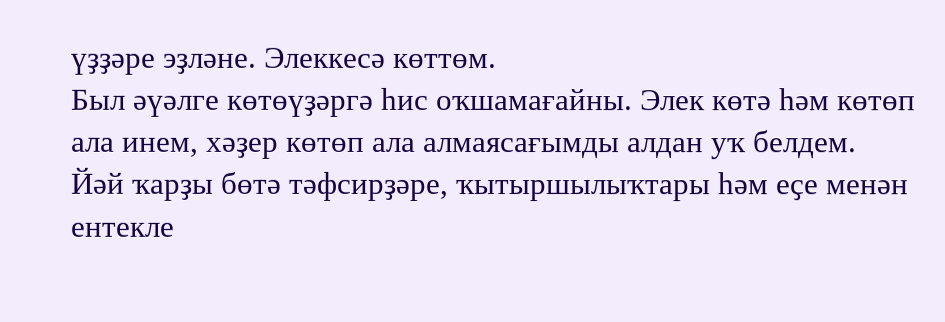үҙҙәре эҙләне. Элеккесә көттөм.
Был әүәлге көтөүҙәргә һис оҡшамағайны. Элек көтә һәм көтөп ала инем, хәҙер көтөп ала алмаясағымды алдан уҡ белдем.
Йәй ҡарҙы бөтә тәфсирҙәре, ҡытыршылыҡтары һәм еҫе менән ентекле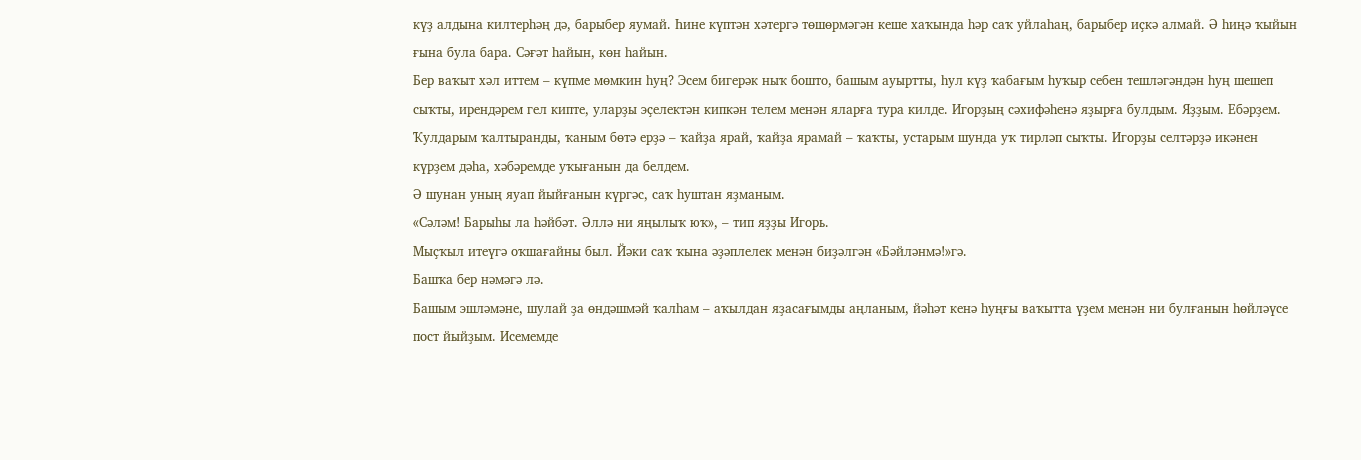күҙ алдына килтерһәң дә, барыбер яумай. Һине күптән хәтергә төшөрмәгән кеше хаҡында һәр саҡ уйлаһаң, барыбер иҫкә алмай. Ә һиңә ҡыйын ғына була бара. Сәғәт һайын, көн һайын.
Бер ваҡыт хәл иттем – күпме мөмкин һуң? Эсем бигерәк ныҡ бошто, башым ауыртты, һул күҙ ҡабағым һуҡыр себен тешләгәндән һуң шешеп сыҡты, ирендәрем гел кипте, уларҙы эҫелектән кипкән телем менән яларға тура килде. Игорҙың сәхифәһенә яҙырға булдым. Яҙҙым. Ебәрҙем.
Ҡулдарым ҡалтыранды, ҡаным бөтә ерҙә – ҡайҙа ярай, ҡайҙа ярамай – ҡаҡты, устарым шунда уҡ тирләп сыҡты. Игорҙы селтәрҙә икәнен күрҙем дәһа, хәбәремде уҡығанын да белдем.
Ә шунан уның яуап йыйғанын күргәс, саҡ һуштан яҙманым.
«Сәләм! Барыһы ла һәйбәт. Әллә ни яңылыҡ юҡ», – тип яҙҙы Игорь.
Мыҫҡыл итеүгә оҡшағайны был. Йәки саҡ ҡына әҙәплелек менән биҙәлгән «Бәйләнмә!»гә.
Башҡа бер нәмәгә лә.
Башым эшләмәне, шулай ҙа өндәшмәй ҡалһам – аҡылдан яҙасағымды аңланым, йәһәт кенә һуңғы ваҡытта үҙем менән ни булғанын һөйләүсе пост йыйҙым. Исемемде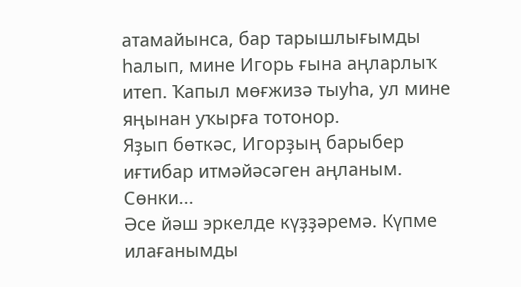атамайынса, бар тарышлығымды һалып, мине Игорь ғына аңларлыҡ итеп. Ҡапыл мөғжизә тыуһа, ул мине яңынан уҡырға тотонор.
Яҙып бөткәс, Игорҙың барыбер иғтибар итмәйәсәген аңланым. Сөнки...
Әсе йәш эркелде күҙҙәремә. Күпме илағанымды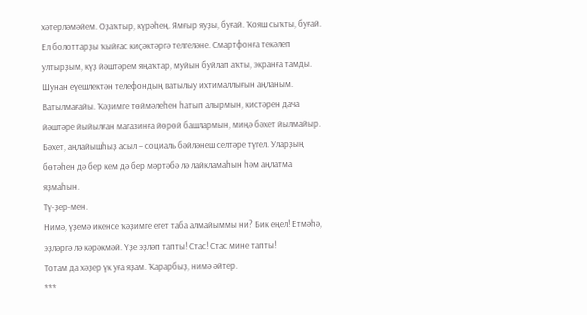хәтерләмәйем. Оҙаҡтыр, күрәһең. Ямғыр яуҙы, буғай. Ҡояш сыҡты, буғай. Ел болоттарҙы ҡыйғас киҫәктәргә телгеләне. Смартфонға текәлеп ултырҙым, күҙ йәштәрем яңаҡтар, муйын буйлап аҡты, экранға тамды. Шунан еүешлектән телефондың ватылыу ихтималлығын аңланым. Ватылмағайы. Ҡәҙимге төймәлеһен һатып алырмын, кистәрен дача йәштәре йыйылған магазинға йөрөй башлармын, миңә бәхет йылмайыр. Бәхет, аңлайышһыҙ асыл – социаль бәйләнеш селтәре түгел. Уларҙың бөтәһен дә бер кем дә бер мәртәбә лә лайкламаһын һәм аңлатма яҙмаһын.
Тү-ҙер-мен.
Нимә, үҙемә икенсе ҡәҙимге егет таба алмайыммы ни? Бик еңел! Етмәһә, эҙләргә лә кәрәкмәй. Үҙе эҙләп тапты! Стас! Стас мине тапты!
Тотам да хәҙер үк уға яҙам. Ҡарарбыҙ, нимә әйтер.
***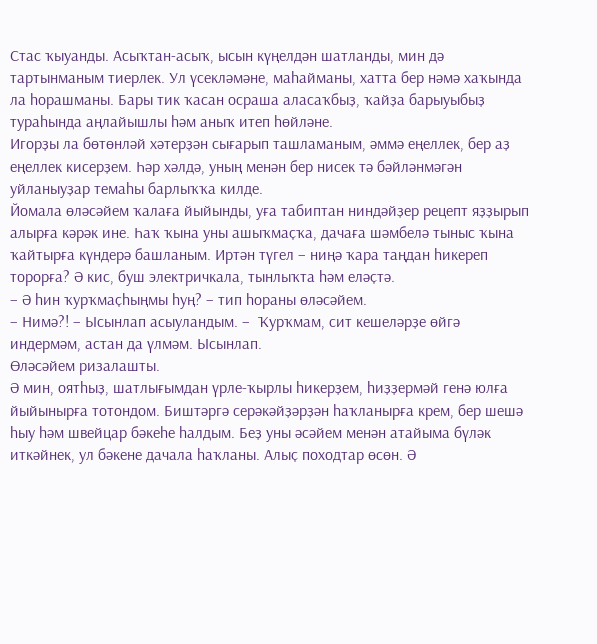Стас ҡыуанды. Асыҡтан-асыҡ, ысын күңелдән шатланды, мин дә тартынманым тиерлек. Ул үсекләмәне, маһайманы, хатта бер нәмә хаҡында ла һорашманы. Бары тик ҡасан осраша аласаҡбыҙ, ҡайҙа барыуыбыҙ тураһында аңлайышлы һәм аныҡ итеп һөйләне.
Игорҙы ла бөтөнләй хәтерҙән сығарып ташламаным, әммә еңеллек, бер аҙ еңеллек кисерҙем. Һәр хәлдә, уның менән бер нисек тә бәйләнмәгән уйланыуҙар темаһы барлыҡҡа килде.
Йомала өләсәйем ҡалаға йыйынды, уға табиптан ниндәйҙер рецепт яҙҙырып алырға кәрәк ине. Һаҡ ҡына уны ашыҡмаҫҡа, дачаға шәмбелә тыныс ҡына ҡайтырға күндерә башланым. Иртән түгел – ниңә ҡара таңдан һикереп торорға? Ә кис, буш электричкала, тынлыҡта һәм еләҫтә.
– Ә һин ҡурҡмаҫһыңмы һуң? – тип һораны өләсәйем.
– Нимә?! – Ысынлап асыуландым. –  Ҡурҡмам, сит кешеләрҙе өйгә индермәм, астан да үлмәм. Ысынлап.
Өләсәйем ризалашты.
Ә мин, оятһыҙ, шатлығымдан үрле-ҡырлы һикерҙем, һиҙҙермәй генә юлға йыйынырға тотондом. Биштәргә серәкәйҙәрҙән һаҡланырға крем, бер шешә һыу һәм швейцар бәкеһе һалдым. Беҙ уны әсәйем менән атайыма бүләк иткәйнек, ул бәкене дачала һаҡланы. Алыҫ походтар өсөн. Ә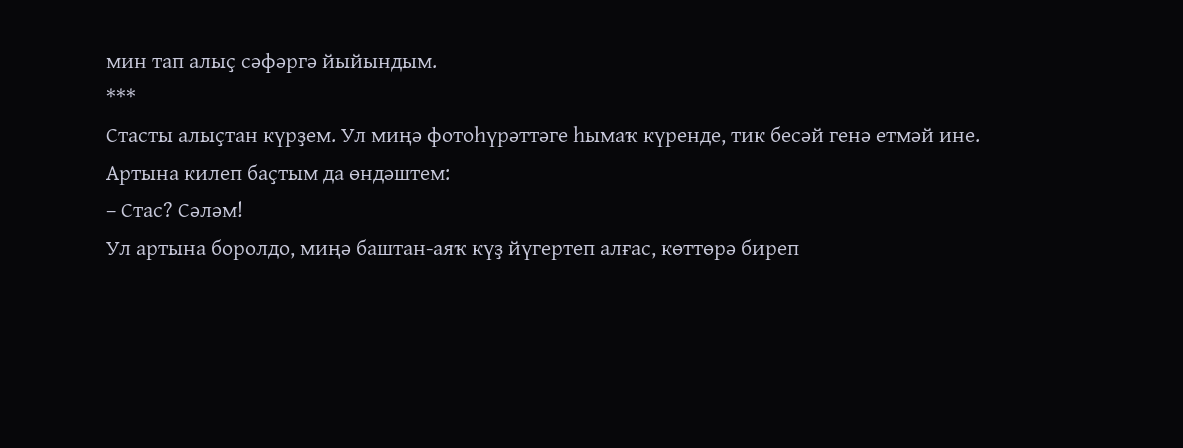мин тап алыҫ сәфәргә йыйындым.
***
Стасты алыҫтан күрҙем. Ул миңә фотоһүрәттәге һымаҡ күренде, тик бесәй генә етмәй ине.
Артына килеп баҫтым да өндәштем:
– Стас? Сәләм!
Ул артына боролдо, миңә баштан-аяҡ күҙ йүгертеп алғас, көттөрә биреп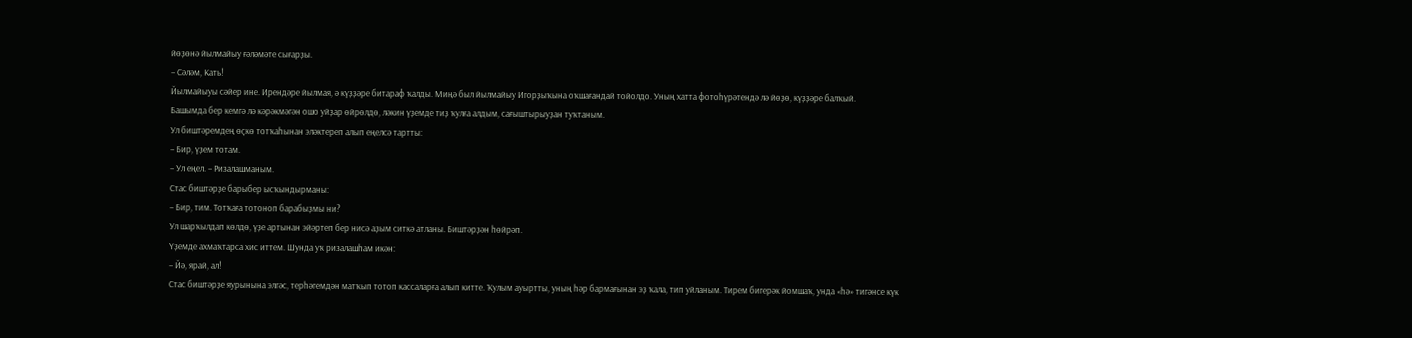йөҙөнә йылмайыу ғәләмәте сығарҙы.
– Сәләм, Кать!
Йылмайыуы сәйер ине. Ирендәре йылмая, ә күҙҙәре битараф ҡалды. Миңә был йылмайыу Игорҙыҡына оҡшағандай тойолдо. Уның хатта фотоһүрәтендә лә йөҙө, күҙҙәре балҡый.
Башымда бер кемгә лә кәрәкмәгән ошо уйҙар өйрөлдө, ләкин үҙемде тиҙ ҡулға алдым, сағыштырыуҙан туҡтаным.
Ул биштәремдең өҫкө тотҡаһынан эләктереп алып еңелсә тартты:
– Бир, үҙем тотам.
– Ул еңел. – Ризалашманым.
Стас биштәрҙе барыбер ысҡындырманы:
– Бир, тим. Тотҡаға тотоноп барабыҙмы ни?
Ул шарҡылдап көлдө, үҙе артынан эйәртеп бер нисә аҙым ситкә атланы. Биштәрҙән һөйрәп.
Үҙемде ахмаҡтарса хис иттем. Шунда уҡ ризалашһам икән:
– Йә, ярай, ал!
Стас биштәрҙе яурынына элгәс, терһәгемдән матҡып тотоп кассаларға алып китте. Ҡулым ауыртты, уның һәр бармағынан эҙ ҡала, тип уйланым. Тирем бигерәк йомшаҡ, унда «һә» тигәнсе күк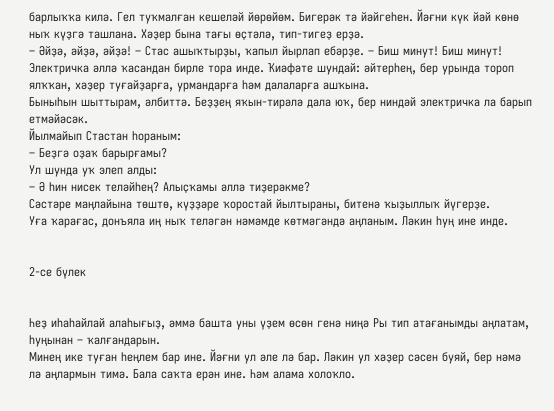барлыҡҡа килә. Гел туҡмалған кешеләй йөрөйөм. Бигерәк тә йәйгеһен. Йәғни күк йәй көнө ныҡ күҙгә ташлана. Хәҙер бына тағы өҫтәлә, тип-тигеҙ ерҙә.
– Әйҙә, әйҙә, әйҙә! – Стас ашыҡтырҙы, ҡапыл йырлап ебәрҙе. – Биш минут! Биш минут!
Электричка әллә ҡасандан бирле тора инде. Ҡиәфәте шундай: әйтерһең, бер урында тороп ялҡҡан, хәҙер туғайҙарға, урмандарға һәм далаларға ашҡына.
Быныһын шыттырам, әлбиттә. Беҙҙең яҡын-тирәлә дала юҡ, бер ниндәй электричка ла барып етмәйәсәк.
Йылмайып Стастан һораным:
– Беҙгә оҙаҡ барырғамы?
Ул шунда уҡ элеп алды:
– Ә һин нисек теләйһең? Алыҫҡамы әллә тиҙерәкме?
Сәстәре маңлайына төштө, күҙҙәре ҡоростай йылтыраны, битенә ҡыҙыллыҡ йүгерҙе.
Уға ҡарағас, донъяла иң ныҡ теләгән нәмәмде көтмәгәндә аңланым. Ләкин һуң ине инде.


2-се бүлек


Һеҙ иһаһайлай алаһығыҙ, әммә башта уны үҙем өсөн генә ниңә Ры тип атағанымды аңлатам, һуңынан – ҡалғандарын.
Минең ике туған һеңлем бар ине. Йәғни ул әле лә бар. Ләкин ул хәҙер сәсен буяй, бер нәмә лә аңлармын тимә. Бала саҡта ерән ине. Һәм алама холоҡло.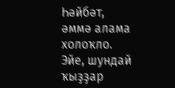Һәйбәт, әммә алама холоҡло. Эйе, шундай ҡыҙҙар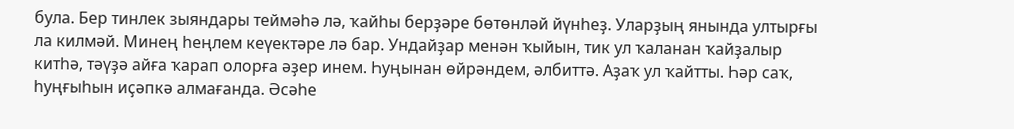була. Бер тинлек зыяндары теймәһә лә, ҡайһы берҙәре бөтөнләй йүнһеҙ. Уларҙың янында ултырғы ла килмәй. Минең һеңлем кеүектәре лә бар. Ундайҙар менән ҡыйын, тик ул ҡаланан ҡайҙалыр китһә, тәүҙә айға ҡарап олорға әҙер инем. Һуңынан өйрәндем, әлбиттә. Аҙаҡ ул ҡайтты. Һәр саҡ, һуңғыһын иҫәпкә алмағанда. Әсәһе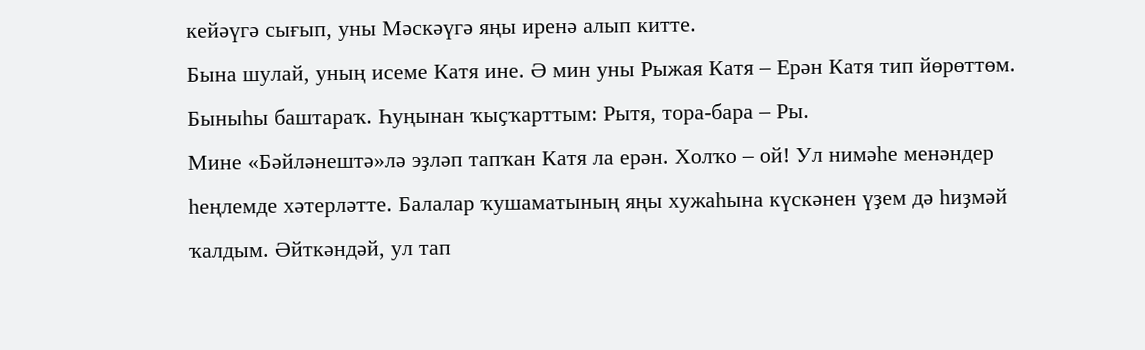кейәүгә сығып, уны Мәскәүгә яңы иренә алып китте.
Бына шулай, уның исеме Катя ине. Ә мин уны Рыжая Катя – Ерән Катя тип йөрөттөм. Быныһы баштараҡ. Һуңынан ҡыҫҡарттым: Рытя, тора-бара – Ры.
Мине «Бәйләнештә»лә эҙләп тапҡан Катя ла ерән. Холҡо – ой! Ул нимәһе менәндер һеңлемде хәтерләтте. Балалар ҡушаматының яңы хужаһына күскәнен үҙем дә һиҙмәй ҡалдым. Әйткәндәй, ул тап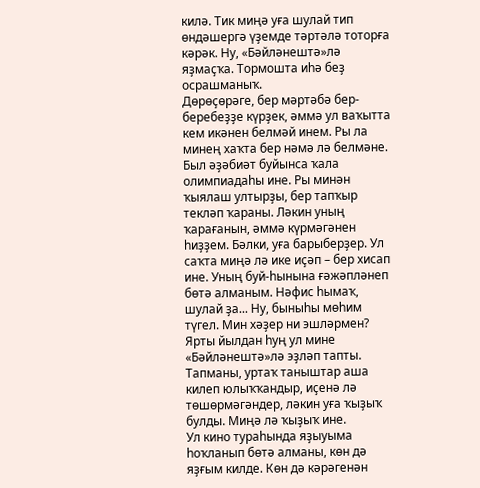килә. Тик миңә уға шулай тип өндәшергә үҙемде тәртәлә тоторға кәрәк. Ну, «Бәйләнештә»лә яҙмаҫҡа. Тормошта иһә беҙ осрашманыҡ.
Дөрөҫөрәге, бер мәртәбә бер-беребеҙҙе күрҙек, әммә ул ваҡытта кем икәнен белмәй инем. Ры ла минең хаҡта бер нәмә лә белмәне. Был әҙәбиәт буйынса ҡала олимпиадаһы ине. Ры минән ҡыялаш ултырҙы, бер тапҡыр текләп ҡараны. Ләкин уның ҡарағанын, әммә күрмәгәнен һиҙҙем. Бәлки, уға барыберҙер. Ул саҡта миңә лә ике иҫәп – бер хисап ине. Уның буй-һынына ғәжәпләнеп бөтә алманым. Нәфис һымаҡ, шулай ҙа... Ну, быныһы мөһим түгел. Мин хәҙер ни эшләрмен?
Ярты йылдан һуң ул мине «Бәйләнештә»лә эҙләп тапты. Тапманы, уртаҡ таныштар аша килеп юлыҡҡандыр, иҫенә лә төшөрмәгәндер, ләкин уға ҡыҙыҡ булды. Миңә лә ҡыҙыҡ ине.
Ул кино тураһында яҙыуыма һоҡланып бөтә алманы, көн дә яҙғым килде. Көн дә кәрәгенән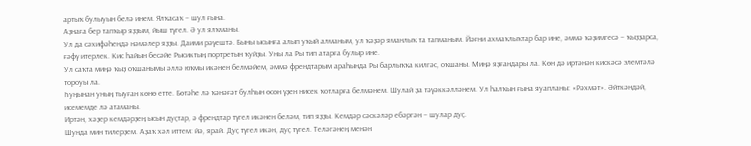артыҡ булыуын белә инем. Ялҡасаҡ – шул ғына.
Аҙнаға бер тапҡыр яҙҙым, йыш түгел. Ә ул ялҡманы.
Ул да сәхифәһендә нәмәлер яҙҙы. Даими рәүештә. Быны ысынға алып уҡый алманым, ул ҡәҙәр яманлыҡ та тапманым. Йәғни ахмаҡлыҡтар бар ине, әммә ҡәҙимгесә – ҡыҙҙарса, ғәфү итерлек. Кис һайын бесәйе Рысиктың портретын ҡуйҙы. Уны ла Ры тип атарға булыр ине.
Ул саҡта миңә ҡыҙ оҡшанымы әллә юҡмы икәнен белмәйем, әммә френдтарым араһында Ры барлыҡҡа килгәс, оҡшаны. Миңә яҙғандары ла. Көн дә иртәнән кискәсә элемтәлә тороуы ла.
Һуңынан уның тыуған көнө етте. Бөтәһе лә ҡәнәғәт булһын өсөн үҙен нисек ҡотларға белмәнем. Шулай ҙа тәүәккәлләнем. Ул һалҡын ғына яуапланы: «Рәхмәт». Әйткәндәй, исемемде лә атаманы.
Иртән, хәҙер кемдәрҙең ысын дуҫтар, ә френдтар түгел икәнен беләм, тип яҙҙы. Кемдәр сәскәләр ебәргән – шулар дуҫ.
Шунда мин тилерҙем. Аҙаҡ хәл иттем: йә, ярай. Дуҫ түгел икән, дуҫ түгел. Теләгәнең менән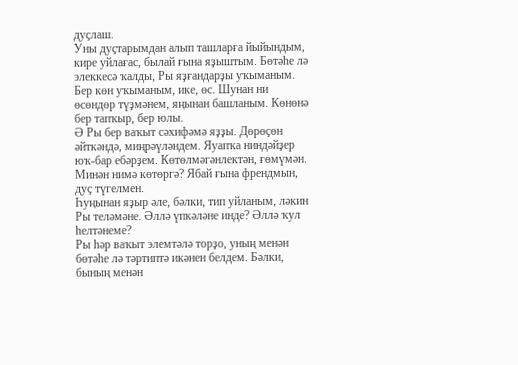дуҫлаш.
Уны дуҫтарымдан алып ташларға йыйындым, кире уйлағас, былай ғына яҙыштым. Бөтәһе лә элеккесә ҡалды, Ры яҙғандарҙы уҡыманым. Бер көн уҡыманым, ике, өс. Шунан ни өсөндөр түҙмәнем, яңынан башланым. Көнөнә бер тапҡыр, бер юлы.
Ә Ры бер ваҡыт сәхифәмә яҙҙы. Дөрөҫөн әйткәндә, миңрәүләндем. Яуапҡа ниндәйҙер юҡ-бар ебәрҙем. Көтөлмәгәнлектән, ғөмүмән. Минән нимә көтөргә? Ябай ғына френдмын, дуҫ түгелмен.
Һуңынан яҙыр әле, бәлки, тип уйланым, ләкин Ры теләмәне. Әллә үпкәләне инде? Әллә ҡул һелтәнеме?
Ры һәр ваҡыт элемтәлә торҙо, уның менән бөтәһе лә тәртиптә икәнен белдем. Бәлки, бының менән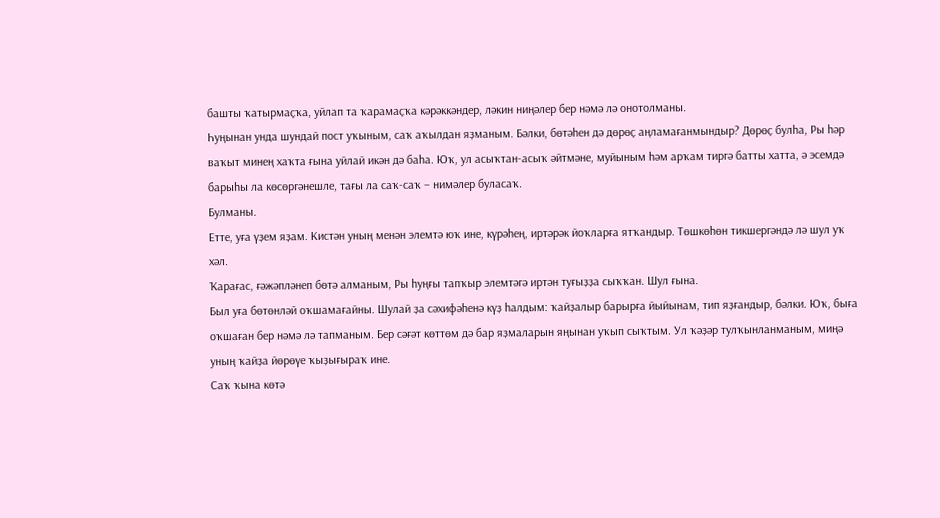башты ҡатырмаҫҡа, уйлап та ҡарамаҫҡа кәрәккәндер, ләкин ниңәлер бер нәмә лә онотолманы.
Һуңынан унда шундай пост уҡыным, саҡ аҡылдан яҙманым. Бәлки, бөтәһен дә дөрөҫ аңламағанмындыр? Дөрөҫ булһа, Ры һәр ваҡыт минең хаҡта ғына уйлай икән дә баһа. Юҡ, ул асыҡтан-асыҡ әйтмәне, муйыным һәм арҡам тиргә батты хатта, ә эсемдә барыһы ла көсөргәнешле, тағы ла саҡ-саҡ – нимәлер буласаҡ.
Булманы.
Етте, уға үҙем яҙам. Кистән уның менән элемтә юҡ ине, күрәһең, иртәрәк йоҡларға ятҡандыр. Төшкөһөн тикшергәндә лә шул уҡ хәл.
Ҡарағас, ғәжәпләнеп бөтә алманым, Ры һуңғы тапҡыр элемтәгә иртән туғыҙҙа сыҡҡан. Шул ғына.
Был уға бөтөнләй оҡшамағайны. Шулай ҙа сәхифәһенә күҙ һалдым: ҡайҙалыр барырға йыйынам, тип яҙғандыр, бәлки. Юҡ, быға оҡшаған бер нәмә лә тапманым. Бер сәғәт көттөм дә бар яҙмаларын яңынан уҡып сыҡтым. Ул ҡәҙәр тулҡынланманым, миңә уның ҡайҙа йөрөүе ҡыҙығыраҡ ине.
Саҡ ҡына көтә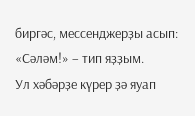биргәс, мессенджерҙы асып: «Сәләм!» – тип яҙҙым.
Ул хәбәрҙе күрер ҙә яуап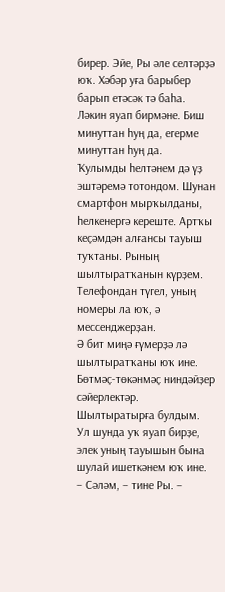бирер. Эйе, Ры әле селтәрҙә юҡ. Хәбәр уға барыбер барып етәсәк тә баһа.
Ләкин яуап бирмәне. Биш минуттан һуң да, егерме минуттан һуң да.
Ҡулымды һелтәнем дә үҙ эштәремә тотондом. Шунан смартфон мырҡылданы, һелкенергә кереште. Артҡы кеҫәмдән алғансы тауыш туҡтаны. Рының шылтыратҡанын күрҙем. Телефондан түгел, уның номеры ла юҡ, ә мессенджерҙан.
Ә бит миңә ғүмерҙә лә шылтыратҡаны юҡ ине. Бөтмәҫ-төкәнмәҫ ниндәйҙер сәйерлектәр.
Шылтыратырға булдым.
Ул шунда уҡ яуап бирҙе, элек уның тауышын бына шулай ишеткәнем юҡ ине.
– Сәләм, – тине Ры. –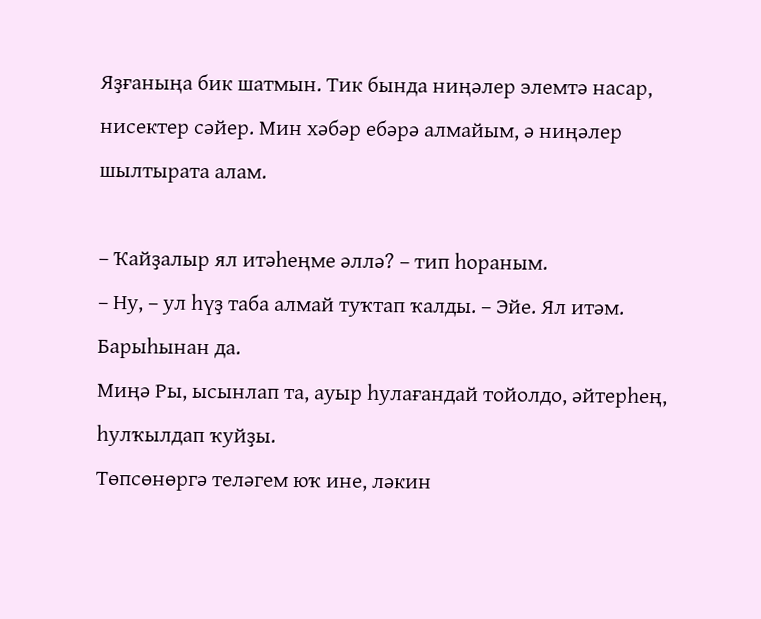Яҙғаныңа бик шатмын. Тик бында ниңәлер элемтә насар, нисектер сәйер. Мин хәбәр ебәрә алмайым, ә ниңәлер шылтырата алам.

– Ҡайҙалыр ял итәһеңме әллә? – тип һораным.
– Ну, – ул һүҙ таба алмай туҡтап ҡалды. – Эйе. Ял итәм. Барыһынан да.
Миңә Ры, ысынлап та, ауыр һулағандай тойолдо, әйтерһең, һулҡылдап ҡуйҙы.
Төпсөнөргә теләгем юҡ ине, ләкин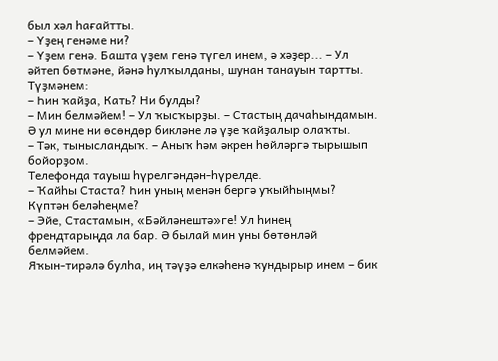был хәл һағайтты.
– Үҙең генәме ни?
– Үҙем генә. Башта үҙем генә түгел инем, ә хәҙер... – Ул әйтеп бөтмәне, йәнә һулҡылданы, шунан танауын тартты.
Түҙмәнем:
– Һин ҡайҙа, Кать? Ни булды?
– Мин белмәйем! – Ул ҡысҡырҙы. – Стастың дачаһындамын. Ә ул мине ни өсөндөр бикләне лә үҙе ҡайҙалыр олаҡты.
– Тәк, тынысландыҡ. – Аныҡ һәм әкрен һөйләргә тырышып бойорҙом.
Телефонда тауыш һүрелгәндән-һүрелде.
– Ҡайһы Стаста? Һин уның менән бергә уҡыйһыңмы? Күптән беләһеңме?
– Эйе, Стастамын, «Бәйләнештә»ге! Ул һинең френдтарыңда ла бар. Ә былай мин уны бөтөнләй белмәйем.
Яҡын-тирәлә булһа, иң тәүҙә елкәһенә ҡундырыр инем – бик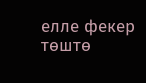елле фекер төштө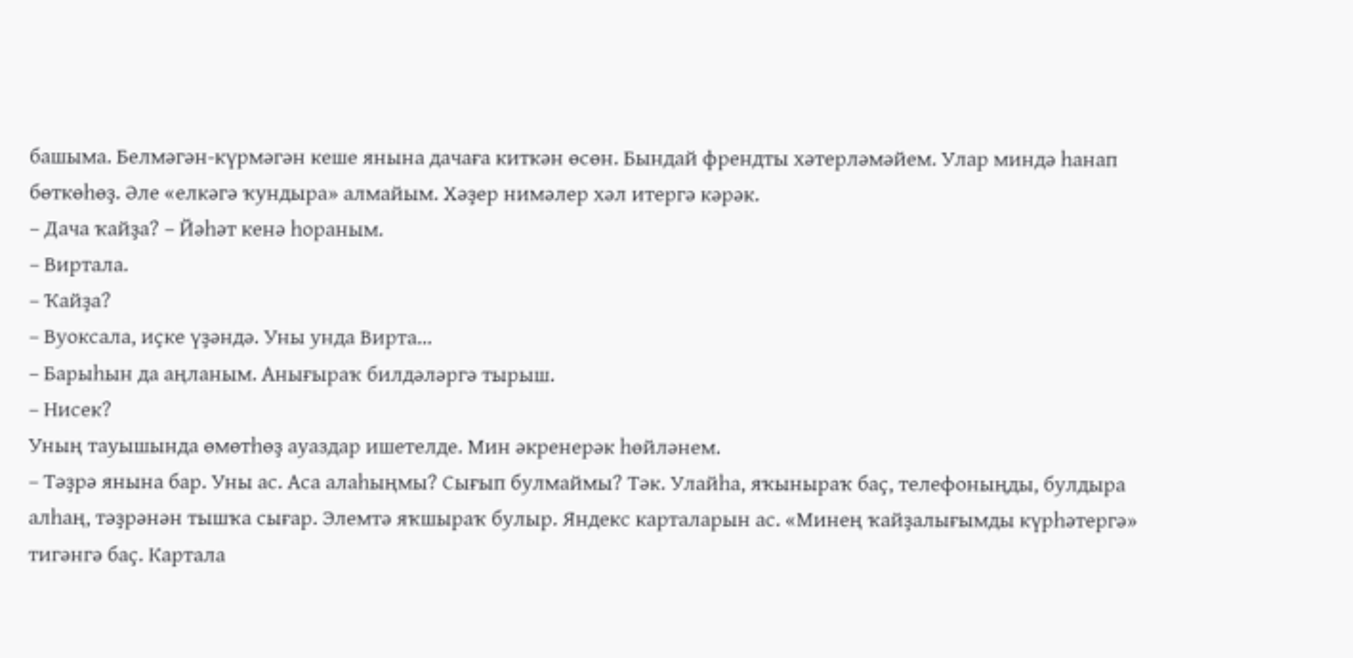башыма. Белмәгән-күрмәгән кеше янына дачаға киткән өсөн. Бындай френдты хәтерләмәйем. Улар миндә һанап бөткөһөҙ. Әле «елкәгә ҡундыра» алмайым. Хәҙер нимәлер хәл итергә кәрәк.
– Дача ҡайҙа? – Йәһәт кенә һораным.
– Виртала.
– Ҡайҙа?
– Вуоксала, иҫке үҙәндә. Уны унда Вирта...
– Барыһын да аңланым. Анығыраҡ билдәләргә тырыш.
– Нисек?
Уның тауышында өмөтһөҙ ауаздар ишетелде. Мин әкренерәк һөйләнем.
– Тәҙрә янына бар. Уны ас. Аса алаһыңмы? Сығып булмаймы? Тәк. Улайһа, яҡыныраҡ баҫ, телефоныңды, булдыра алһаң, тәҙрәнән тышҡа сығар. Элемтә яҡшыраҡ булыр. Яндекс карталарын ас. «Минең ҡайҙалығымды күрһәтергә» тигәнгә баҫ. Картала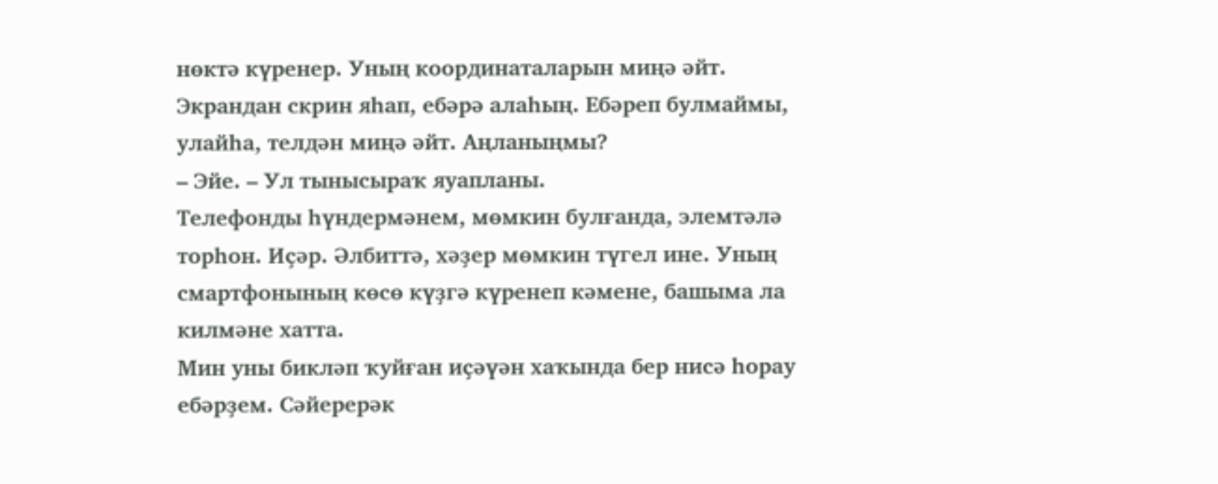нөктә күренер. Уның координаталарын миңә әйт. Экрандан скрин яһап, ебәрә алаһың. Ебәреп булмаймы, улайһа, телдән миңә әйт. Аңланыңмы?
– Эйе. – Ул тынысыраҡ яуапланы.
Телефонды һүндермәнем, мөмкин булғанда, элемтәлә торһон. Иҫәр. Әлбиттә, хәҙер мөмкин түгел ине. Уның смартфонының көсө күҙгә күренеп кәмене, башыма ла килмәне хатта.
Мин уны бикләп ҡуйған иҫәүән хаҡында бер нисә һорау ебәрҙем. Сәйерерәк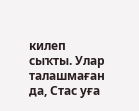килеп сыҡты. Улар талашмаған да, Стас уға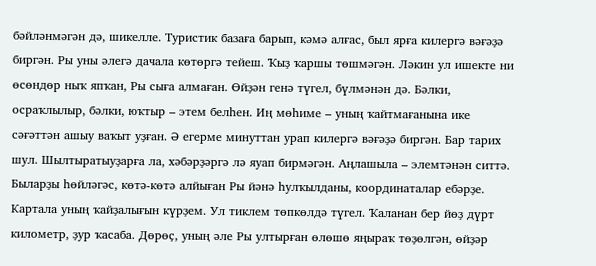бәйләнмәгән дә, шикелле. Туристик базаға барып, кәмә алғас, был ярға килергә вәғәҙә биргән. Ры уны әлегә дачала көтөргә тейеш. Ҡыҙ ҡаршы төшмәгән. Ләкин ул ишекте ни өсөндөр ныҡ япҡан, Ры сыға алмаған. Өйҙән генә түгел, бүлмәнән дә. Бәлки, осраҡлылыр, бәлки, юҡтыр – этем белһен. Иң мөһиме – уның ҡайтмағанына ике сәғәттән ашыу ваҡыт уҙған. Ә егерме минуттан урап килергә вәғәҙә биргән. Бар тарих шул. Шылтыратыуҙарға ла, хәбәрҙәргә лә яуап бирмәгән. Аңлашыла – элемтәнән ситтә.
Быларҙы һөйләгәс, көтә-көтә алйыған Ры йәнә һулҡылданы, координаталар ебәрҙе. Картала уның ҡайҙалығын күрҙем. Ул тиклем төпкөлдә түгел. Ҡаланан бер йөҙ дүрт километр, ҙур ҡасаба. Дөрөҫ, уның әле Ры ултырған өлөшө яңыраҡ төҙөлгән, өйҙәр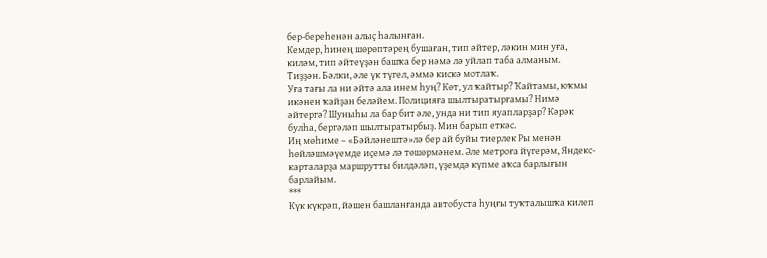бер-береһенән алыҫ һалынған.
Кемдер, һинең шөрөптәрең бушаған, тип әйтер, ләкин мин уға, киләм, тип әйтеүҙән башҡа бер нәмә лә уйлап таба алманым. Тиҙҙән. Бәлки, әле үк түгел, әммә кискә мотлаҡ.
Уға тағы ла ни әйтә ала инем һуң? Көт, ул ҡайтыр? Ҡайтамы, юҡмы икәнен ҡайҙан беләйем. Полицияға шылтыратырғамы? Нимә әйтергә? Шуныһы ла бар бит әле, унда ни тип яуапларҙар? Кәрәк булһа, бергәләп шылтыратырбыҙ. Мин барып еткәс.
Иң мөһиме – «Бәйләнештә»лә бер ай буйы тиерлек Ры менән һөйләшмәүемде иҫемә лә төшөрмәнем. Әле метроға йүгерәм, Яндекс-карталарҙа маршрутты билдәләп, үҙемдә күпме аҡса барлығын барлайым.
***
Күк күкрәп, йәшен башланғанда автобуста һуңғы туҡталышҡа килеп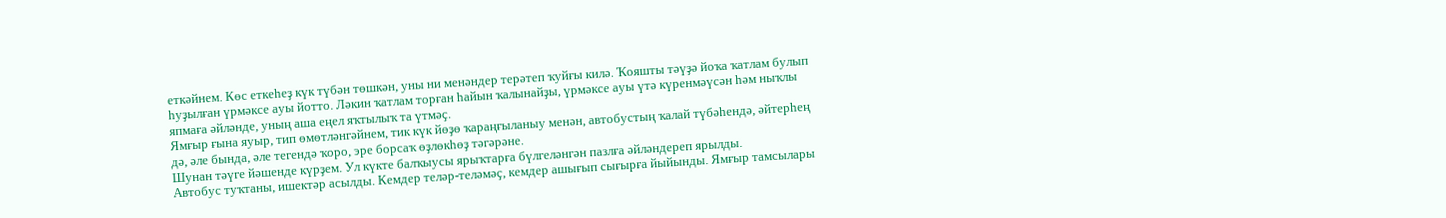еткәйнем. Көс еткеһеҙ күк түбән төшкән, уны ни менәндер терәтеп ҡуйғы килә. Ҡояшты тәүҙә йоҡа ҡатлам булып һуҙылған үрмәксе ауы йотто. Ләкин ҡатлам торған һайын ҡалынайҙы, үрмәксе ауы үтә күренмәүсән һәм ныҡлы япмаға әйләнде, уның аша еңел яҡтылыҡ та үтмәҫ.
Ямғыр ғына яуыр, тип өмөтләнгәйнем, тик күк йөҙө ҡараңғыланыу менән, автобустың ҡалай түбәһендә, әйтерһең дә, әле бында, әле тегендә ҡоро, эре борсаҡ өҙлөкһөҙ тәгәрәне.
Шунан тәүге йәшенде күрҙем. Ул күкте балҡыусы ярыҡтарға бүлгеләнгән пазлға әйләндереп ярылды.
Автобус туҡтаны, ишектәр асылды. Кемдер теләр-теләмәҫ, кемдер ашығып сығырға йыйынды. Ямғыр тамсылары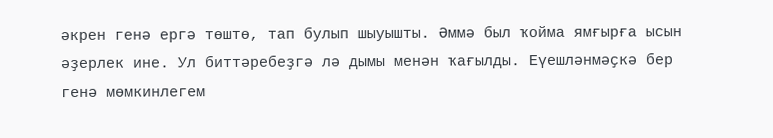әкрен генә ергә төштө, тап булып шыуышты. Әммә был ҡойма ямғырға ысын әҙерлек ине. Ул биттәребеҙгә лә дымы менән ҡағылды. Еүешләнмәҫкә бер генә мөмкинлегем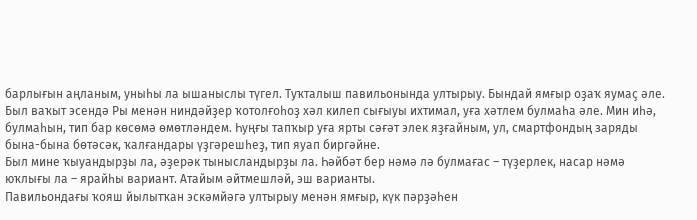барлығын аңланым, уныһы ла ышаныслы түгел. Туҡталыш павильонында ултырыу. Бындай ямғыр оҙаҡ яумаҫ әле. Был ваҡыт эсендә Ры менән ниндәйҙер ҡотолғоһоҙ хәл килеп сығыуы ихтимал, уға хәтлем булмаһа әле. Мин иһә, булмаһын, тип бар көсөмә өмөтләндем. Һуңғы тапҡыр уға ярты сәғәт элек яҙғайным, ул, смартфондың заряды бына-бына бөтәсәк, ҡалғандары үҙгәрешһеҙ, тип яуап биргәйне.
Был мине ҡыуандырҙы ла, әҙерәк тынысландырҙы ла. Һәйбәт бер нәмә лә булмағас – түҙерлек, насар нәмә юҡлығы ла – ярайһы вариант. Атайым әйтмешләй, эш варианты.
Павильондағы ҡояш йылытҡан эскәмйәгә ултырыу менән ямғыр, күк пәрҙәһен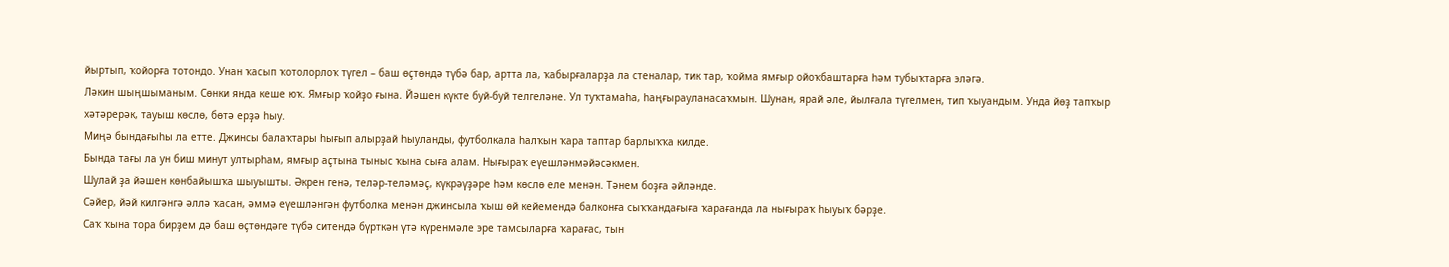йыртып, ҡойорға тотондо. Унан ҡасып ҡотолорлоҡ түгел – баш өҫтөндә түбә бар, артта ла, ҡабырғаларҙа ла стеналар, тик тар, ҡойма ямғыр ойоҡбаштарға һәм тубыҡтарға эләгә.
Ләкин шыңшыманым. Сөнки янда кеше юҡ. Ямғыр ҡойҙо ғына. Йәшен күкте буй-буй телгеләне. Ул туҡтамаһа, һаңғырауланасаҡмын. Шунан, ярай әле, йылғала түгелмен, тип ҡыуандым. Унда йөҙ тапҡыр хәтәрерәк, тауыш көслө, бөтә ерҙә һыу.
Миңә бындағыһы ла етте. Джинсы балаҡтары һығып алырҙай һыуланды, футболкала һалҡын ҡара таптар барлыҡҡа килде.
Бында тағы ла ун биш минут ултырһам, ямғыр аҫтына тыныс ҡына сыға алам. Нығыраҡ еүешләнмәйәсәкмен.
Шулай ҙа йәшен көнбайышҡа шыуышты. Әкрен генә, теләр-теләмәҫ, күкрәүҙәре һәм көслө еле менән. Тәнем боҙға әйләнде.
Сәйер, йәй килгәнгә әллә ҡасан, әммә еүешләнгән футболка менән джинсыла ҡыш өй кейемендә балконға сыҡҡандағыға ҡарағанда ла нығыраҡ һыуыҡ бәрҙе.
Саҡ ҡына тора бирҙем дә баш өҫтөндәге түбә ситендә бүрткән үтә күренмәле эре тамсыларға ҡарағас, тын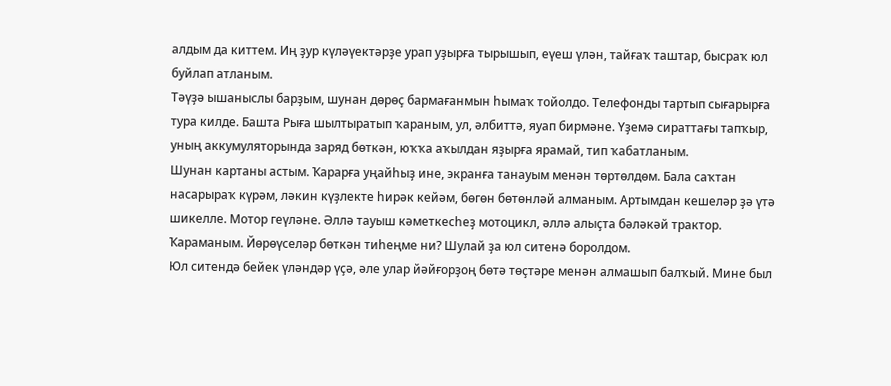алдым да киттем. Иң ҙур күләүектәрҙе урап уҙырға тырышып, еүеш үлән, тайғаҡ таштар, бысраҡ юл буйлап атланым.
Тәүҙә ышаныслы барҙым, шунан дөрөҫ бармағанмын һымаҡ тойолдо. Телефонды тартып сығарырға тура килде. Башта Рыға шылтыратып ҡараным, ул, әлбиттә, яуап бирмәне. Үҙемә сираттағы тапҡыр, уның аккумуляторында заряд бөткән, юҡҡа аҡылдан яҙырға ярамай, тип ҡабатланым.
Шунан картаны астым. Ҡарарға уңайһыҙ ине, экранға танауым менән төртөлдөм. Бала саҡтан насарыраҡ күрәм, ләкин күҙлекте һирәк кейәм, бөгөн бөтөнләй алманым. Артымдан кешеләр ҙә үтә шикелле. Мотор геүләне. Әллә тауыш кәметкесһеҙ мотоцикл, әллә алыҫта бәләкәй трактор. Ҡараманым. Йөрөүселәр бөткән тиһеңме ни? Шулай ҙа юл ситенә боролдом.
Юл ситендә бейек үләндәр үҫә, әле улар йәйғорҙоң бөтә төҫтәре менән алмашып балҡый. Мине был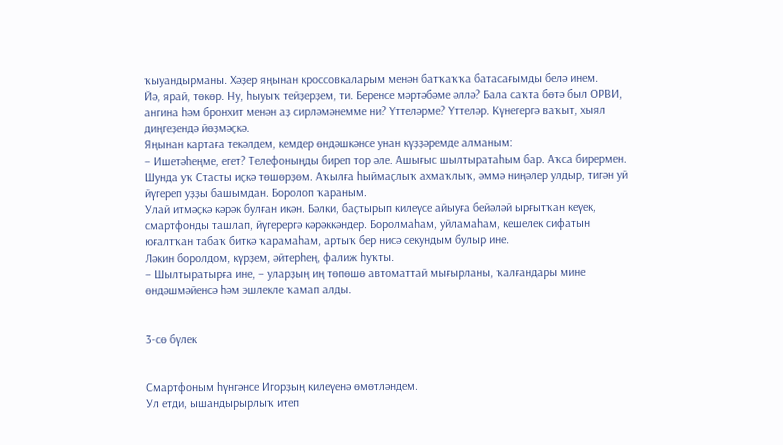ҡыуандырманы. Хәҙер яңынан кроссовкаларым менән батҡаҡҡа батасағымды белә инем.
Йә, ярай, төкөр. Ну, һыуыҡ тейҙерҙем, ти. Беренсе мәртәбәме әллә? Бала саҡта бөтә был ОРВИ, ангина һәм бронхит менән аҙ сирләмәнемме ни? Үттеләрме? Үттеләр. Күнегергә ваҡыт, хыял диңгеҙендә йөҙмәҫкә.
Яңынан картаға текәлдем, кемдер өндәшкәнсе унан күҙҙәремде алманым:
– Ишетәһеңме, егет? Телефоныңды биреп тор әле. Ашығыс шылтыратаһым бар. Аҡса бирермен.
Шунда уҡ Стасты иҫкә төшөрҙөм. Аҡылға һыймаҫлыҡ ахмаҡлыҡ, әммә ниңәлер улдыр, тигән уй йүгереп уҙҙы башымдан. Боролоп ҡараным.
Улай итмәҫкә кәрәк булған икән. Бәлки, баҫтырып килеүсе айыуға бейәләй ырғытҡан кеүек, смартфонды ташлап, йүгерергә кәрәккәндер. Боролмаһам, уйламаһам, кешелек сифатын юғалтҡан табаҡ биткә ҡарамаһам, артыҡ бер нисә секундым булыр ине.
Ләкин боролдом, күрҙем, әйтерһең, фалиж һуҡты.
– Шылтыратырға ине, – уларҙың иң төпөшө автоматтай мығырланы, ҡалғандары мине өндәшмәйенсә һәм эшлекле ҡамап алды.


3-сө бүлек


Смартфоным һүнгәнсе Игорҙың килеүенә өмөтләндем.
Ул етди, ышандырырлыҡ итеп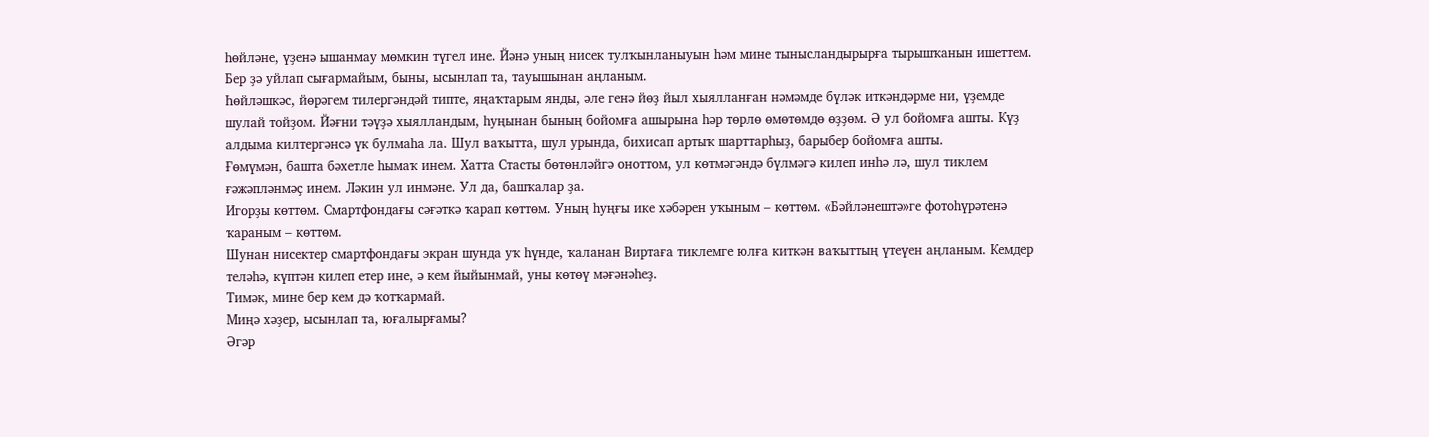һөйләне, үҙенә ышанмау мөмкин түгел ине. Йәнә уның нисек тулҡынланыуын һәм мине тынысландырырға тырышҡанын ишеттем. Бер ҙә уйлап сығармайым, быны, ысынлап та, тауышынан аңланым.
Һөйләшкәс, йөрәгем тилергәндәй типте, яңаҡтарым янды, әле генә йөҙ йыл хыялланған нәмәмде бүләк иткәндәрме ни, үҙемде шулай тойҙом. Йәғни тәүҙә хыялландым, һуңынан бының бойомға ашырына һәр төрлө өмөтөмдө өҙҙөм. Ә ул бойомға ашты. Күҙ алдыма килтергәнсә үк булмаһа ла. Шул ваҡытта, шул урында, бихисап артыҡ шарттарһыҙ, барыбер бойомға ашты.
Ғөмүмән, башта бәхетле һымаҡ инем. Хатта Стасты бөтөнләйгә оноттом, ул көтмәгәндә бүлмәгә килеп инһә лә, шул тиклем ғәжәпләнмәҫ инем. Ләкин ул инмәне. Ул да, башҡалар ҙа.
Игорҙы көттөм. Смартфондағы сәғәткә ҡарап көттөм. Уның һуңғы ике хәбәрен уҡыным – көттөм. «Бәйләнештә»ге фотоһүрәтенә ҡараным – көттөм.
Шунан нисектер смартфондағы экран шунда уҡ һүнде, ҡаланан Виртаға тиклемге юлға киткән ваҡыттың үтеүен аңланым. Кемдер теләһә, күптән килеп етер ине, ә кем йыйынмай, уны көтөү мәғәнәһеҙ.
Тимәк, мине бер кем дә ҡотҡармай.
Миңә хәҙер, ысынлап та, юғалырғамы?
Әгәр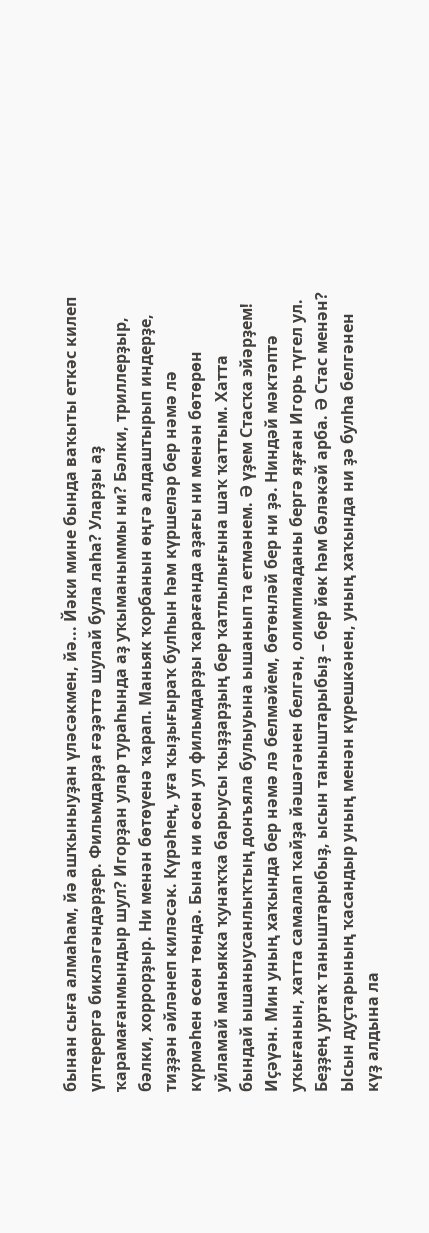бынан сыға алмаһам, йә ашҡыныуҙан үләсәкмен, йә... Йәки мине бында ваҡыты еткәс килеп үлтерергә бикләгәндәрҙер. Фильмдарҙа ғәҙәттә шулай була лаһа? Уларҙы аҙ ҡарамағанмындыр шул? Игорҙан улар тураһында аҙ уҡыманыммы ни? Бәлки, триллерҙыр, бәлки, хоррорҙыр. Ни менән бөтөүенә ҡарап. Маньяк ҡорбанын өңгә алдаштырып индерҙе, тиҙҙән әйләнеп киләсәк. Күрәһең, уға ҡыҙығыраҡ булһын һәм күршеләр бер нәмә лә күрмәһен өсөн төндә. Бына ни өсөн ул фильмдарҙы ҡарағанда аҙағы ни менән бөтөрөн уйламай маньякка ҡунаҡҡа барыусы ҡыҙҙарҙың бер ҡатлылығына шаҡ ҡаттым. Хатта бындай ышаныусанлыҡтың донъяла булыуына ышанып та етмәнем. Ә үҙем Стасҡа эйәрҙем! Иҫәүән. Мин уның хаҡында бер нәмә лә белмәйем, бөтөнләй бер ни ҙә. Ниндәй мәктәптә уҡығанын, хатта самалап ҡайҙа йәшәгәнен белгән, олимпиаданы бергә яҙған Игорь түгел ул.
Беҙҙең уртаҡ таныштарыбыҙ, ысын таныштарыбыҙ – бер йөк һәм бәләкәй арба. Ә Стас менән? Ысын дуҫтарының ҡасандыр уның менән күрешкәнен, уның хаҡында ни ҙә булһа белгәнен күҙ алдына ла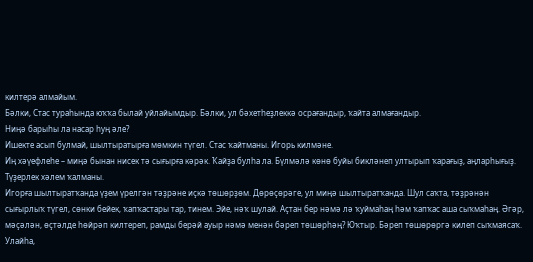килтерә алмайым.
Бәлки, Стас тураһында юҡҡа былай уйлайымдыр. Бәлки, ул бәхетһеҙлеккә осрағандыр, ҡайта алмағандыр.
Ниңә барыһы ла насар һуң әле?
Ишекте асып булмай, шылтыратырға мөмкин түгел. Стас ҡайтманы. Игорь килмәне.
Иң хәүефлеһе – миңә бынан нисек тә сығырға кәрәк. Ҡайҙа булһа ла. Бүлмәлә көнө буйы бикләнеп ултырып ҡарағыҙ, аңларһығыҙ. Түҙерлек хәлем ҡалманы.
Игорға шылтыратҡанда үҙем үрелгән тәҙрәне иҫкә төшөрҙөм. Дөрөҫөрәге, ул миңә шылтыратҡанда. Шул саҡта, тәҙрәнән сығырлыҡ түгел, сөнки бейек, ҡапҡастары тар, тинем. Эйе, нәҡ шулай. Аҫтан бер нәмә лә ҡуймаһаң һәм ҡапҡас аша сыҡмаһаң. Әгәр, мәҫәлән, өҫтәлде һөйрәп килтереп, рамды берәй ауыр нәмә менән бәреп төшөрһәң? Юҡтыр. Бәреп төшөрөргә килеп сыҡмаясаҡ. Улайһа,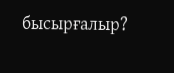бысырғалыр?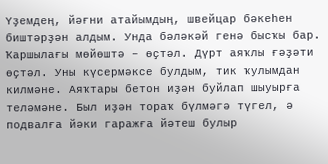Үҙемдең, йәғни атайымдың, швейцар бәкеһен биштәрҙән алдым. Унда бәләкәй генә бысҡы бар.
Ҡаршылағы мөйөштә – өҫтәл. Дүрт аяҡлы ғәҙәти өҫтәл. Уны күсермәксе булдым, тик ҡулымдан килмәне. Аяҡтары бетон иҙән буйлап шыуырға теләмәне. Был иҙән тораҡ бүлмәгә түгел, ә подвалға йәки гаражға йәтеш булыр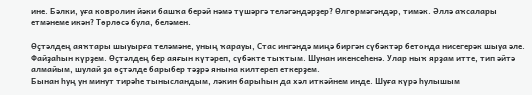ине. Бәлки, уға ковролин йәки башҡа берәй нәмә түшәргә теләгәндәрҙер? Өлгөрмәгәндәр, тимәк. Әллә аҡсалары етмәнеме икән? Төрлөсә була, беләмен.

Өҫтәлдең аяҡтары шыуырға теләмәне, уның ҡарауы, Стас ингәндә миңә биргән сүбәктәр бетонда нисегерәк шыуа әле.
Файҙаһын күрҙем. Өҫтәлдең бер аяғын күтәреп, сүбәкте тыҡтым. Шунан икенсеһенә. Улар ныҡ ярҙам итте, тип әйтә алмайым, шулай ҙа өҫтәлде барыбер тәҙрә янына килтереп еткерҙем.
Бынан һуң ун минут тирәһе тынысландым, ләкин барыһын да хәл иткәйнем инде. Шуға күрә һулышым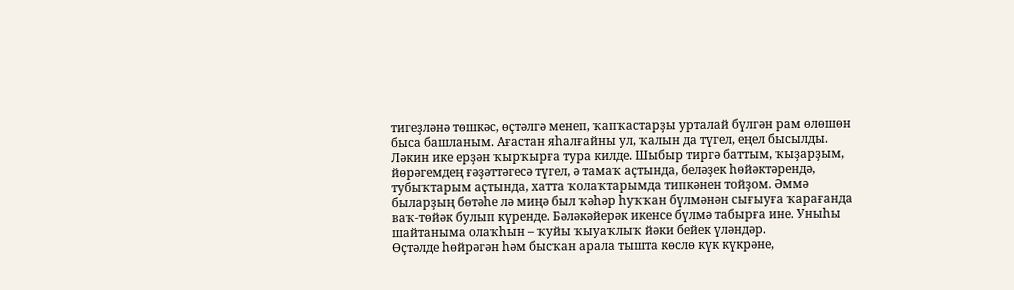тигеҙләнә төшкәс, өҫтәлгә менеп, ҡапҡастарҙы урталай бүлгән рам өлөшөн быса башланым. Ағастан яһалғайны ул, ҡалын да түгел, еңел бысылды. Ләкин ике ерҙән ҡырҡырға тура килде. Шыбыр тиргә баттым, ҡыҙарҙым, йөрәгемдең ғәҙәттәгесә түгел, ә тамаҡ аҫтында, беләҙек һөйәктәрендә, тубыҡтарым аҫтында, хатта ҡолаҡтарымда типкәнен тойҙом. Әммә быларҙың бөтәһе лә миңә был ҡәһәр һуҡҡан бүлмәнән сығыуға ҡарағанда ваҡ-төйәк булып күренде. Бәләкәйерәк икенсе бүлмә табырға ине. Уныһы шайтаныма олаҡһын – ҡуйы ҡыуаҡлыҡ йәки бейек үләндәр.
Өҫтәлде һөйрәгән һәм бысҡан арала тышта көслө күк күкрәне,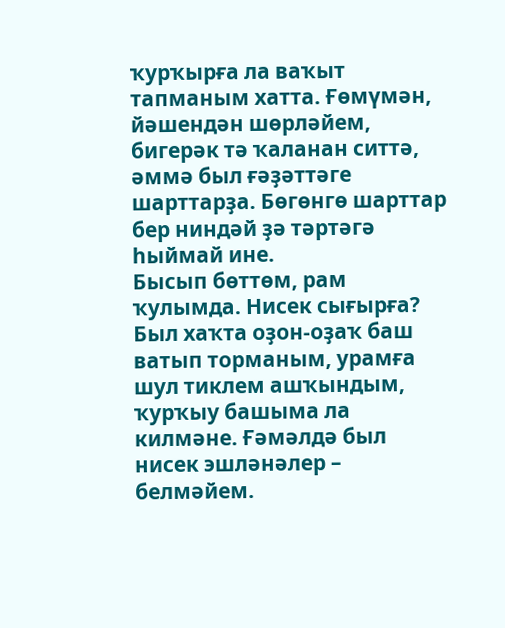ҡурҡырға ла ваҡыт тапманым хатта. Ғөмүмән, йәшендән шөрләйем, бигерәк тә ҡаланан ситтә, әммә был ғәҙәттәге шарттарҙа. Бөгөнгө шарттар бер ниндәй ҙә тәртәгә һыймай ине.
Бысып бөттөм, рам ҡулымда. Нисек сығырға? Был хаҡта оҙон-оҙаҡ баш ватып торманым, урамға шул тиклем ашҡындым, ҡурҡыу башыма ла килмәне. Ғәмәлдә был нисек эшләнәлер – белмәйем.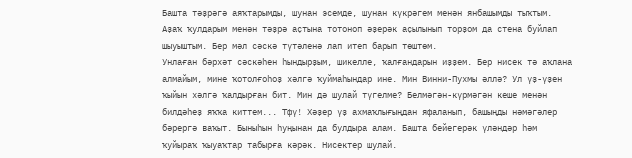Башта тәҙрәгә аяҡтарымды, шунан эсемде, шунан күкрәгем менән янбашымды тыҡтым. Аҙаҡ ҡулдарым менән тәҙрә аҫтына тотоноп әҙерәк аҫылынып торҙом да стена буйлап шыуыштым. Бер мәл сәскә түтәленә лап итеп барып төштөм.
Унлаған бәрхәт сәскәһен һындырҙым, шикелле, ҡалғандарын иҙҙем. Бер нисек тә аҡлана алмайым, мине ҡотолғоһоҙ хәлгә ҡуймаһындар ине. Мин Винни-Пухмы әллә? Ул үҙ-үҙен ҡыйын хәлгә ҡалдырған бит. Мин дә шулай түгелме? Белмәгән-күрмәгән кеше менән билдәһеҙ яҡҡа киттем... Тфү! Хәҙер үҙ ахмаҡлығыңдан яфаланып, башыңды нәмәгәлер бәрергә ваҡыт. Быныһын һуңынан да булдыра алам. Башта бейегерәк үләндәр һәм ҡуйыраҡ ҡыуаҡтар табырға кәрәк. Нисектер шулай.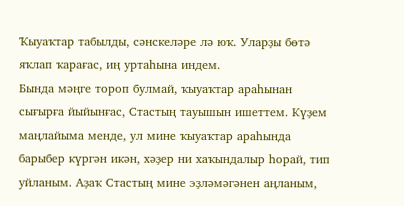Ҡыуаҡтар табылды, сәнскеләре лә юҡ. Уларҙы бөтә яҡлап ҡарағас, иң уртаһына индем.
Бында мәңге тороп булмай, ҡыуаҡтар араһынан сығырға йыйынғас, Стастың тауышын ишеттем. Күҙем маңлайыма менде, ул мине ҡыуаҡтар араһында барыбер күргән икән, хәҙер ни хаҡындалыр һорай, тип уйланым. Аҙаҡ Стастың мине эҙләмәгәнен аңланым,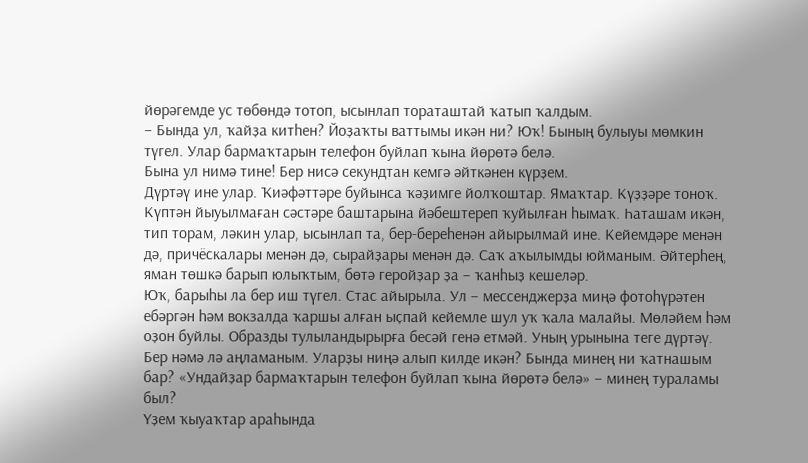йөрәгемде ус төбөндә тотоп, ысынлап тораташтай ҡатып ҡалдым.
– Бында ул, ҡайҙа китһен? Йоҙаҡты ваттымы икән ни? Юҡ! Бының булыуы мөмкин түгел. Улар бармаҡтарын телефон буйлап ҡына йөрөтә белә.
Бына ул нимә тине! Бер нисә секундтан кемгә әйткәнен күрҙем.
Дүртәү ине улар. Ҡиәфәттәре буйынса ҡәҙимге йолҡоштар. Ямаҡтар. Күҙҙәре тоноҡ. Күптән йыуылмаған сәстәре баштарына йәбештереп ҡуйылған һымаҡ. Һаташам икән, тип торам, ләкин улар, ысынлап та, бер-береһенән айырылмай ине. Кейемдәре менән дә, причёскалары менән дә, сырайҙары менән дә. Саҡ аҡылымды юйманым. Әйтерһең, яман төшкә барып юлыҡтым, бөтә геройҙар ҙа – ҡанһыҙ кешеләр.
Юҡ, барыһы ла бер иш түгел. Стас айырыла. Ул – мессенджерҙа миңә фотоһүрәтен ебәргән һәм вокзалда ҡаршы алған ыҫпай кейемле шул уҡ ҡала малайы. Мөләйем һәм оҙон буйлы. Образды тулыландырырға бесәй генә етмәй. Уның урынына теге дүртәү.
Бер нәмә лә аңламаным. Уларҙы ниңә алып килде икән? Бында минең ни ҡатнашым бар? «Ундайҙар бармаҡтарын телефон буйлап ҡына йөрөтә белә» – минең тураламы был?
Үҙем ҡыуаҡтар араһында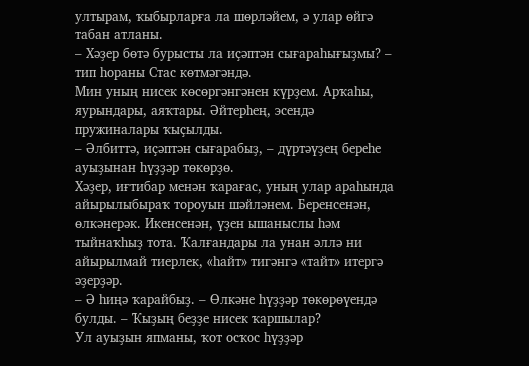ултырам, ҡыбырларға ла шөрләйем, ә улар өйгә табан атланы.
– Хәҙер бөтә бурысты ла иҫәптән сығараһығыҙмы? – тип һораны Стас көтмәгәндә.
Мин уның нисек көсөргәнгәнен күрҙем. Арҡаһы, яурындары, аяҡтары. Әйтерһең, эсендә пружиналары ҡыҫылды.
– Әлбиттә, иҫәптән сығарабыҙ, – дүртәүҙең береһе ауыҙынан һүҙҙәр төкөрҙө.
Хәҙер, иғтибар менән ҡарағас, уның улар араһында айырылыбыраҡ тороуын шәйләнем. Беренсенән, өлкәнерәк. Икенсенән, үҙен ышаныслы һәм тыйнаҡһыҙ тота. Ҡалғандары ла унан әллә ни айырылмай тиерлек, «һайт» тигәнгә «тайт» итергә әҙерҙәр.
– Ә һиңә ҡарайбыҙ. – Өлкәне һүҙҙәр төкөрөүендә булды. – Ҡыҙың беҙҙе нисек ҡаршылар?
Ул ауыҙын япманы, ҡот осҡос һүҙҙәр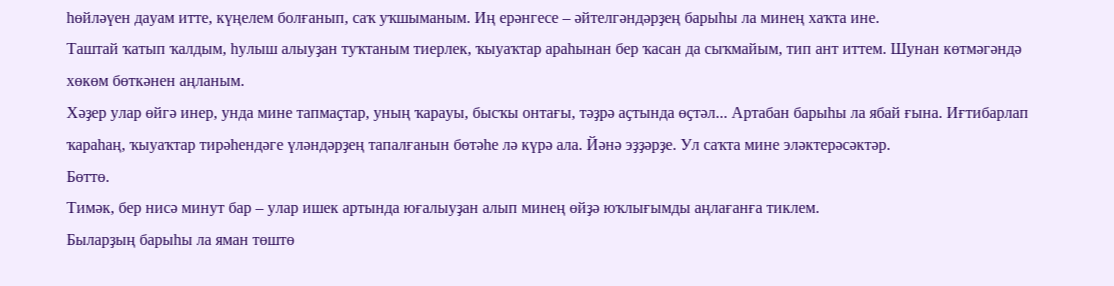һөйләүен дауам итте, күңелем болғанып, саҡ уҡшыманым. Иң ерәнгесе – әйтелгәндәрҙең барыһы ла минең хаҡта ине.
Таштай ҡатып ҡалдым, һулыш алыуҙан туҡтаным тиерлек, ҡыуаҡтар араһынан бер ҡасан да сыҡмайым, тип ант иттем. Шунан көтмәгәндә хөкөм бөткәнен аңланым.
Хәҙер улар өйгә инер, унда мине тапмаҫтар, уның ҡарауы, бысҡы онтағы, тәҙрә аҫтында өҫтәл... Артабан барыһы ла ябай ғына. Иғтибарлап ҡараһаң, ҡыуаҡтар тирәһендәге үләндәрҙең тапалғанын бөтәһе лә күрә ала. Йәнә эҙҙәрҙе. Ул саҡта мине эләктерәсәктәр.
Бөттө.
Тимәк, бер нисә минут бар – улар ишек артында юғалыуҙан алып минең өйҙә юҡлығымды аңлағанға тиклем.
Быларҙың барыһы ла яман төштө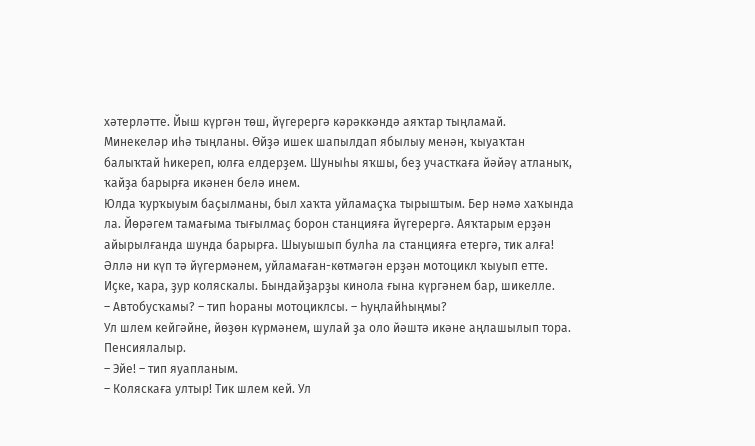хәтерләтте. Йыш күргән төш, йүгерергә кәрәккәндә аяҡтар тыңламай.
Минекеләр иһә тыңланы. Өйҙә ишек шапылдап ябылыу менән, ҡыуаҡтан балыҡтай һикереп, юлға елдерҙем. Шуныһы яҡшы, беҙ участкаға йәйәү атланыҡ, ҡайҙа барырға икәнен белә инем.
Юлда ҡурҡыуым баҫылманы, был хаҡта уйламаҫҡа тырыштым. Бер нәмә хаҡында ла. Йөрәгем тамағыма тығылмаҫ борон станцияға йүгерергә. Аяҡтарым ерҙән айырылғанда шунда барырға. Шыуышып булһа ла станцияға етергә, тик алға!
Әллә ни күп тә йүгермәнем, уйламаған-көтмәгән ерҙән мотоцикл ҡыуып етте. Иҫке, ҡара, ҙур коляскалы. Бындайҙарҙы кинола ғына күргәнем бар, шикелле.
– Автобусҡамы? – тип һораны мотоциклсы. – Һуңлайһыңмы?
Ул шлем кейгәйне, йөҙөн күрмәнем, шулай ҙа оло йәштә икәне аңлашылып тора. Пенсиялалыр.
– Эйе! – тип яуапланым.
– Коляскаға ултыр! Тик шлем кей. Ул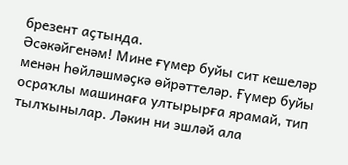брезент аҫтында.
Әсәкәйгенәм! Мине ғүмер буйы сит кешеләр менән һөйләшмәҫкә өйрәттеләр. Ғүмер буйы осраҡлы машинаға ултырырға ярамай, тип тылҡынылар. Ләкин ни эшләй ала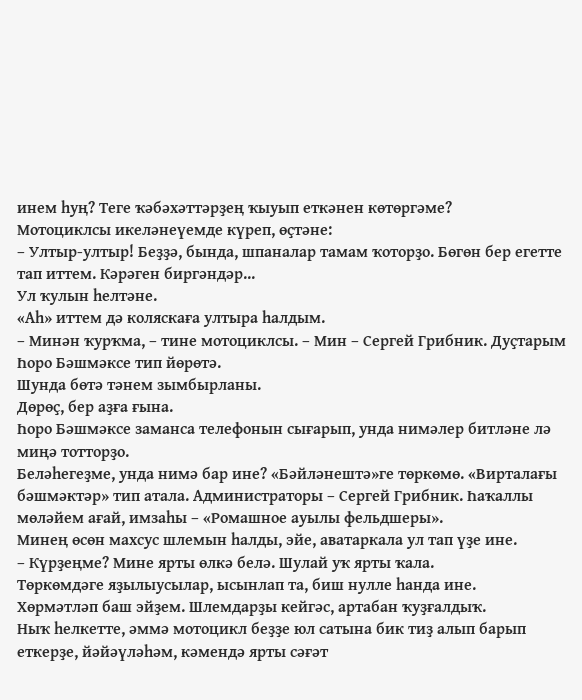инем һуң? Теге ҡәбәхәттәрҙең ҡыуып еткәнен көтөргәме?
Мотоциклсы икеләнеүемде күреп, өҫтәне:
– Ултыр-ултыр! Беҙҙә, бында, шпаналар тамам ҡоторҙо. Бөгөн бер егетте тап иттем. Кәрәген биргәндәр...
Ул ҡулын һелтәне.
«Аһ» иттем дә коляскаға ултыра һалдым.
– Минән ҡурҡма, – тине мотоциклсы. – Мин – Сергей Грибник. Дуҫтарым Һоро Бәшмәксе тип йөрөтә.
Шунда бөтә тәнем зымбырланы.
Дөрөҫ, бер аҙға ғына.
Һоро Бәшмәксе заманса телефонын сығарып, унда нимәлер битләне лә миңә тотторҙо.
Беләһегеҙме, унда нимә бар ине? «Бәйләнештә»ге төркөмө. «Вирталағы бәшмәктәр» тип атала. Администраторы – Сергей Грибник. Һаҡаллы мөләйем ағай, имзаһы – «Ромашное ауылы фельдшеры».
Минең өсөн махсус шлемын һалды, эйе, аватаркала ул тап үҙе ине.
– Күрҙеңме? Мине ярты өлкә белә. Шулай уҡ ярты ҡала.
Төркөмдәге яҙылыусылар, ысынлап та, биш нулле һанда ине.
Хөрмәтләп баш эйҙем. Шлемдарҙы кейгәс, артабан ҡуҙғалдыҡ.
Ныҡ һелкетте, әммә мотоцикл беҙҙе юл сатына бик тиҙ алып барып еткерҙе, йәйәүләһәм, кәмендә ярты сәғәт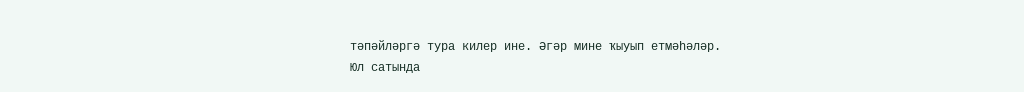тәпәйләргә тура килер ине. Әгәр мине ҡыуып етмәһәләр.
Юл сатында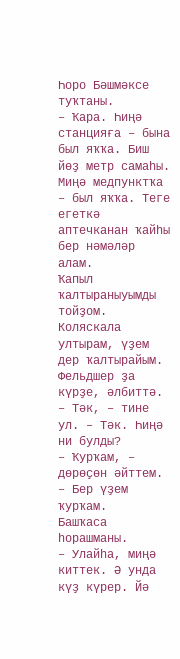Һоро Бәшмәксе туҡтаны.
– Ҡара. Һиңә станцияға – бына был яҡҡа. Биш йөҙ метр самаһы. Миңә медпунктҡа – был яҡҡа. Теге егеткә аптечканан ҡайһы бер нәмәләр алам.
Ҡапыл ҡалтыраныуымды тойҙом. Коляскала ултырам, үҙем дер ҡалтырайым.
Фельдшер ҙа күрҙе, әлбиттә.
– Тәк, – тине ул. – Тәк. Һиңә ни булды?
– Ҡурҡам, – дөрөҫөн әйттем. – Бер үҙем ҡурҡам.
Башҡаса һорашманы.
– Улайһа, миңә киттек. Ә унда күҙ күрер. Йә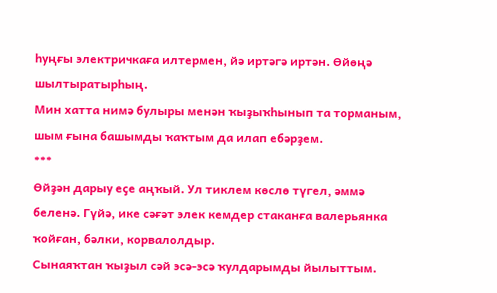һуңғы электричкаға илтермен, йә иртәгә иртән. Өйөңә шылтыратырһың.
Мин хатта нимә булыры менән ҡыҙыҡһынып та торманым, шым ғына башымды ҡаҡтым да илап ебәрҙем.
***
Өйҙән дарыу еҫе аңҡый. Ул тиклем көслө түгел, әммә беленә. Гүйә, ике сәғәт элек кемдер стаканға валерьянка ҡойған, бәлки, корвалолдыр.
Сынаяҡтан ҡыҙыл сәй эсә-эсә ҡулдарымды йылыттым.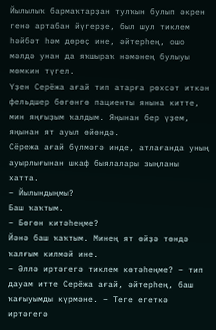Йылылыҡ бармаҡтарҙан тулҡын булып әкрен генә артабан йүгерҙе, был шул тиклем һәйбәт һәм дөрөҫ ине, әйтерһең, ошо мәлдә унан да яҡшыраҡ нәмәнең булыуы мөмкин түгел.
Үҙен Серёжа ағай тип атарға рөхсәт иткән фельдшер бөгөнгө пациенты янына китте, мин яңғыҙым ҡалдым. Яңынан бер үҙем, яңынан ят ауыл өйөндә.
Сёрежа ағай бүлмәгә инде, атлағанда уның ауырлығынан шкаф быялалары зыңланы хатта.
– Йылындыңмы?
Баш ҡаҡтым.
– Бөгөн китәһеңме?
Йәнә баш ҡаҡтым. Минең ят өйҙә төндә ҡалғым килмәй ине.
– Әллә иртәгегә тиклем көтәһеңме? – тип дауам итте Серёжа ағай, әйтерһең, баш ҡағыуымды күрмәне. – Теге егеткә иртәгегә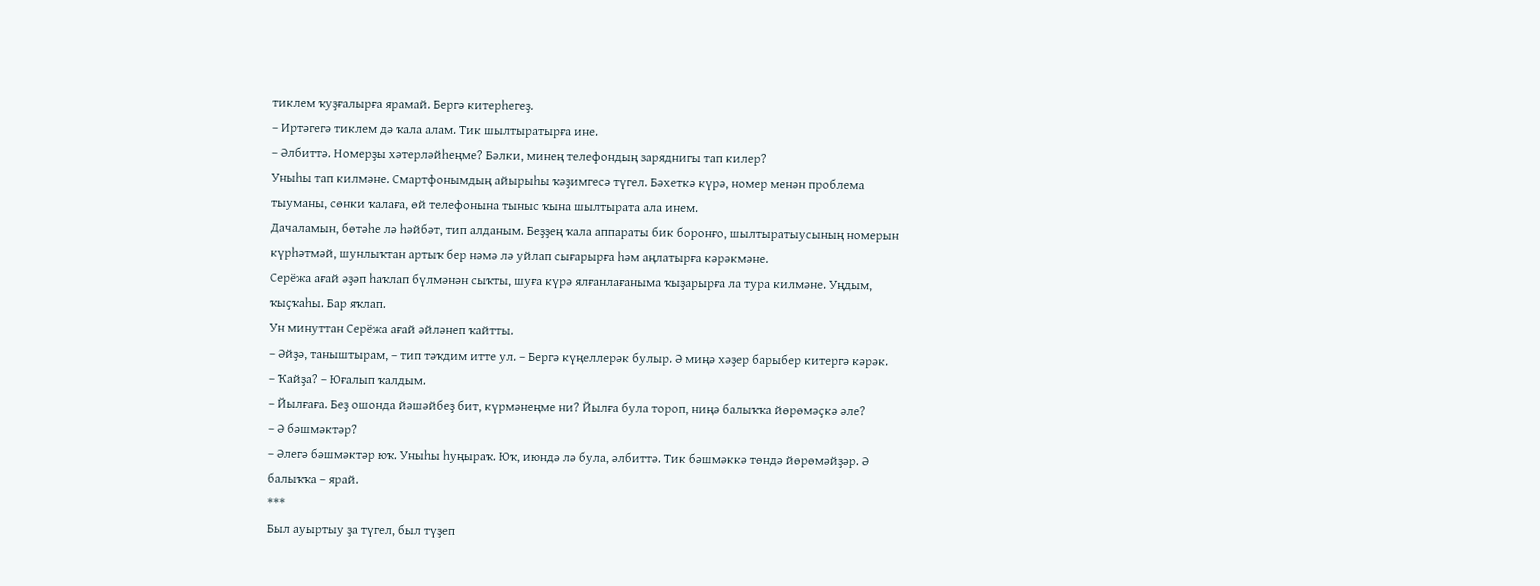тиклем ҡуҙғалырға ярамай. Бергә китерһегеҙ.
– Иртәгегә тиклем дә ҡала алам. Тик шылтыратырға ине.
– Әлбиттә. Номерҙы хәтерләйһеңме? Бәлки, минең телефондың заряднигы тап килер?
Уныһы тап килмәне. Смартфонымдың айырыһы ҡәҙимгесә түгел. Бәхеткә күрә, номер менән проблема тыуманы, сөнки ҡалаға, өй телефонына тыныс ҡына шылтырата ала инем.
Дачаламын, бөтәһе лә һәйбәт, тип алданым. Беҙҙең ҡала аппараты бик боронғо, шылтыратыусының номерын күрһәтмәй, шунлыҡтан артыҡ бер нәмә лә уйлап сығарырға һәм аңлатырға кәрәкмәне.
Серёжа ағай әҙәп һаҡлап бүлмәнән сыҡты, шуға күрә ялғанлағаныма ҡыҙарырға ла тура килмәне. Уңдым, ҡыҫҡаһы. Бар яҡлап.
Ун минуттан Серёжа ағай әйләнеп ҡайтты.
– Әйҙә, таныштырам, – тип тәҡдим итте ул. – Бергә күңеллерәк булыр. Ә миңә хәҙер барыбер китергә кәрәк.
– Ҡайҙа? – Юғалып ҡалдым.
– Йылғаға. Беҙ ошонда йәшәйбеҙ бит, күрмәнеңме ни? Йылға була тороп, ниңә балыҡҡа йөрөмәҫкә әле?
– Ә бәшмәктәр?
– Әлегә бәшмәктәр юҡ. Уныһы һуңыраҡ. Юҡ, июндә лә була, әлбиттә. Тик бәшмәккә төндә йөрөмәйҙәр. Ә балыҡҡа – ярай.
***
Был ауыртыу ҙа түгел, был түҙеп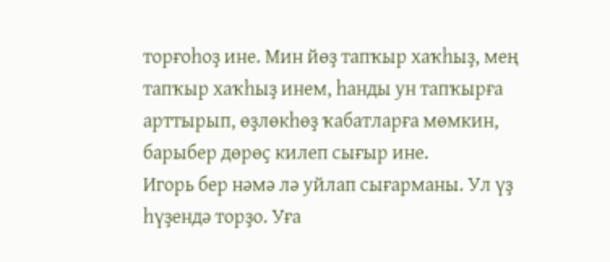торғоһоҙ ине. Мин йөҙ тапҡыр хаҡһыҙ, мең тапҡыр хаҡһыҙ инем, һанды ун тапҡырға арттырып, өҙлөкһөҙ ҡабатларға мөмкин, барыбер дөрөҫ килеп сығыр ине.
Игорь бер нәмә лә уйлап сығарманы. Ул үҙ һүҙендә торҙо. Уға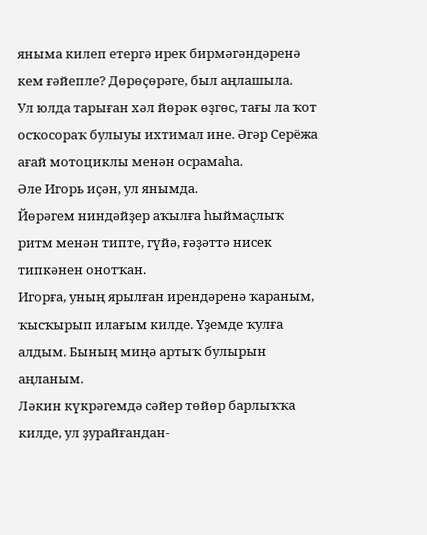яныма килеп етергә ирек бирмәгәндәренә кем ғәйепле? Дөрөҫөрәге, был аңлашыла.
Ул юлда тарыған хәл йөрәк өҙгөс, тағы ла ҡот осҡосораҡ булыуы ихтимал ине. Әгәр Серёжа ағай мотоциклы менән осрамаһа.
Әле Игорь иҫән, ул янымда.
Йөрәгем ниндәйҙер аҡылға һыймаҫлыҡ ритм менән типте, гүйә, ғәҙәттә нисек типкәнен онотҡан.
Игорға, уның ярылған ирендәренә ҡараным, ҡысҡырып илағым килде. Үҙемде ҡулға алдым. Бының миңә артыҡ булырын аңланым.
Ләкин күкрәгемдә сәйер төйөр барлыҡҡа килде, ул ҙурайғандан-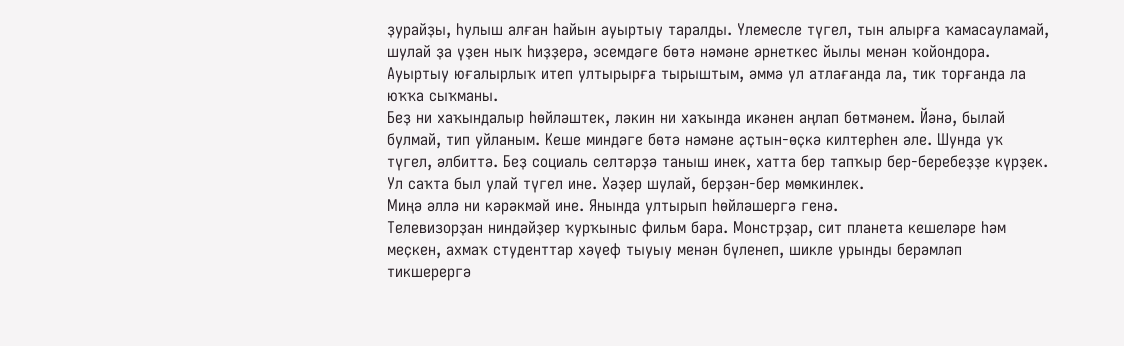ҙурайҙы, һулыш алған һайын ауыртыу таралды. Үлемесле түгел, тын алырға ҡамасауламай, шулай ҙа үҙен ныҡ һиҙҙерә, эсемдәге бөтә нәмәне әрнеткес йылы менән ҡойондора.
Ауыртыу юғалырлыҡ итеп ултырырға тырыштым, әммә ул атлағанда ла, тик торғанда ла юҡҡа сыҡманы.
Беҙ ни хаҡындалыр һөйләштек, ләкин ни хаҡында икәнен аңлап бөтмәнем. Йәнә, былай булмай, тип уйланым. Кеше миндәге бөтә нәмәне аҫтын-өҫкә килтерһен әле. Шунда уҡ түгел, әлбиттә. Беҙ социаль селтәрҙә таныш инек, хатта бер тапҡыр бер-беребеҙҙе күрҙек. Ул саҡта был улай түгел ине. Хәҙер шулай, берҙән-бер мөмкинлек.
Миңә әллә ни кәрәкмәй ине. Янында ултырып һөйләшергә генә.
Телевизорҙан ниндәйҙер ҡурҡыныс фильм бара. Монстрҙар, сит планета кешеләре һәм меҫкен, ахмаҡ студенттар хәүеф тыуыу менән бүленеп, шикле урынды берәмләп тикшерергә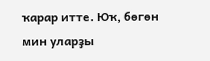ҡарар итте. Юҡ, бөгөн мин уларҙы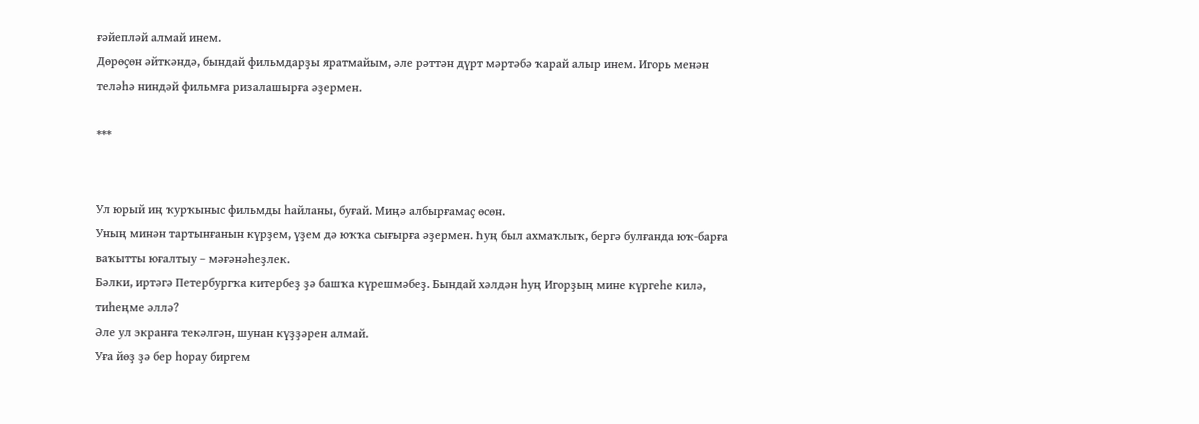ғәйепләй алмай инем.
Дөрөҫөн әйткәндә, бындай фильмдарҙы яратмайым, әле рәттән дүрт мәртәбә ҡарай алыр инем. Игорь менән теләһә ниндәй фильмға ризалашырға әҙермен.

***


Ул юрый иң ҡурҡыныс фильмды һайланы, буғай. Миңә албырғамаҫ өсөн.
Уның минән тартынғанын күрҙем, үҙем дә юҡҡа сығырға әҙермен. Һуң был ахмаҡлыҡ, бергә булғанда юҡ-барға ваҡытты юғалтыу – мәғәнәһеҙлек.
Бәлки, иртәгә Петербургҡа китербеҙ ҙә башҡа күрешмәбеҙ. Бындай хәлдән һуң Игорҙың мине күргеһе килә, тиһеңме әллә?
Әле ул экранға текәлгән, шунан күҙҙәрен алмай.
Уға йөҙ ҙә бер һорау биргем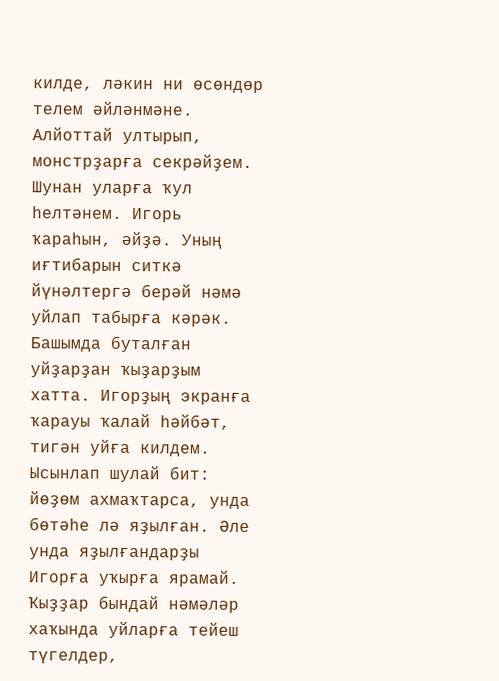килде, ләкин ни өсөндөр телем әйләнмәне. Алйоттай ултырып, монстрҙарға секрәйҙем.
Шунан уларға ҡул һелтәнем. Игорь ҡараһын, әйҙә. Уның иғтибарын ситкә йүнәлтергә берәй нәмә уйлап табырға кәрәк.
Башымда буталған уйҙарҙан ҡыҙарҙым хатта. Игорҙың экранға ҡарауы ҡалай һәйбәт, тигән уйға килдем. Ысынлап шулай бит: йөҙөм ахмаҡтарса, унда бөтәһе лә яҙылған. Әле унда яҙылғандарҙы Игорға уҡырға ярамай. Ҡыҙҙар бындай нәмәләр хаҡында уйларға тейеш түгелдер,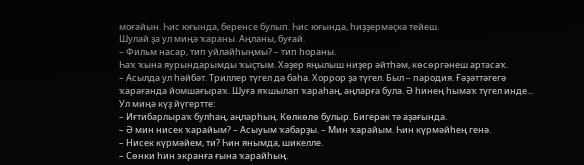моғайын. Һис юғында, беренсе булып. Һис юғында, һиҙҙермәҫкә тейеш.
Шулай ҙа ул миңә ҡараны. Аңланы, буғай.
– Фильм насар, тип уйлайһыңмы? – тип һораны.
Һаҡ ҡына яурындарымды ҡыҫтым. Хәҙер яңылыш ниҙер әйтһәм, көсөргәнеш артасаҡ.
– Асылда ул һәйбәт. Триллер түгел дә баһа. Хоррор ҙа түгел. Был – пародия. Ғәҙәттәгегә ҡарағанда йомшағыраҡ. Шуға яҡшылап ҡараһаң, аңларға була. Ә һинең һымаҡ түгел инде...
Ул миңә күҙ йүгертте:
– Иғтибарлыраҡ булһаң, аңларһың. Көлкөлө булыр. Бигерәк тә аҙағында.
– Ә мин нисек ҡарайым? – Асыуым ҡабарҙы. – Мин ҡарайым. Һин күрмәйһең генә.
– Нисек күрмәйем, ти? Һин янымда, шикелле.
– Сөнки һин экранға ғына ҡарайһың.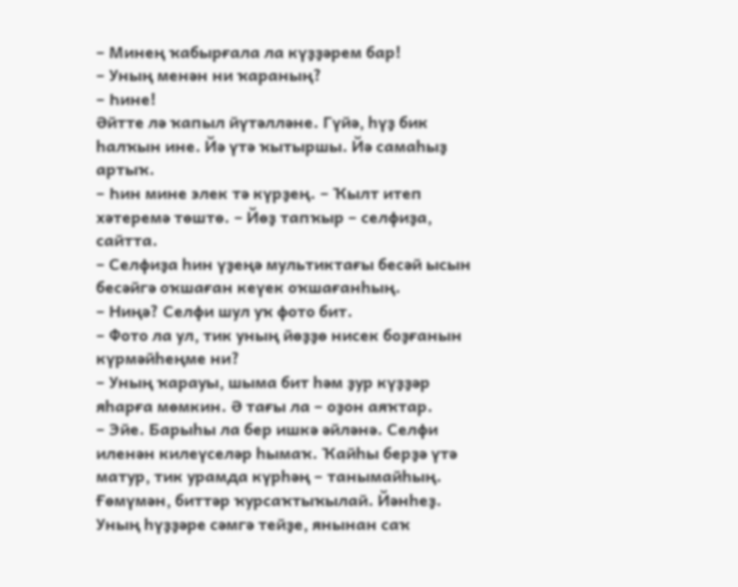– Минең ҡабырғала ла күҙҙәрем бар!
– Уның менән ни ҡараның?
– Һине!
Әйтте лә ҡапыл йүтәлләне. Гүйә, һүҙ бик һалҡын ине. Йә үтә ҡытыршы. Йә самаһыҙ артыҡ.
– Һин мине элек тә күрҙең. – Ҡылт итеп хәтеремә төштө. – Йөҙ тапҡыр – селфиҙа, сайтта.
– Селфиҙа һин үҙеңә мультиктағы бесәй ысын бесәйгә оҡшаған кеүек оҡшағанһың.
– Ниңә? Селфи шул уҡ фото бит.
– Фото ла ул, тик уның йөҙҙө нисек боҙғанын күрмәйһеңме ни?
– Уның ҡарауы, шыма бит һәм ҙур күҙҙәр яһарға мөмкин. Ә тағы ла – оҙон аяҡтар.
– Эйе. Барыһы ла бер ишкә әйләнә. Селфи иленән килеүселәр һымаҡ. Ҡайһы берҙә үтә матур, тик урамда күрһәң – танымайһың. Ғөмүмән, биттәр ҡурсаҡтыҡылай. Йәнһеҙ.
Уның һүҙҙәре сәмгә тейҙе, янынан саҡ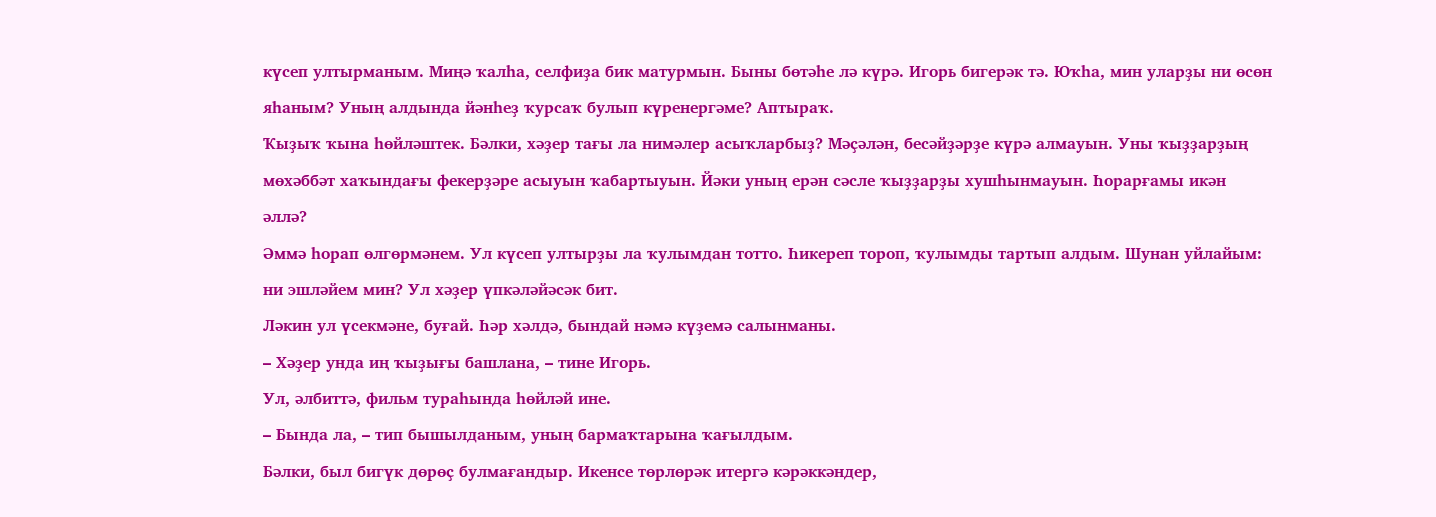күсеп ултырманым. Миңә ҡалһа, селфиҙа бик матурмын. Быны бөтәһе лә күрә. Игорь бигерәк тә. Юҡһа, мин уларҙы ни өсөн яһаным? Уның алдында йәнһеҙ ҡурсаҡ булып күренергәме? Аптыраҡ.
Ҡыҙыҡ ҡына һөйләштек. Бәлки, хәҙер тағы ла нимәлер асыҡларбыҙ? Мәҫәлән, бесәйҙәрҙе күрә алмауын. Уны ҡыҙҙарҙың мөхәббәт хаҡындағы фекерҙәре асыуын ҡабартыуын. Йәки уның ерән сәсле ҡыҙҙарҙы хушһынмауын. Һорарғамы икән әллә?
Әммә һорап өлгөрмәнем. Ул күсеп ултырҙы ла ҡулымдан тотто. Һикереп тороп, ҡулымды тартып алдым. Шунан уйлайым: ни эшләйем мин? Ул хәҙер үпкәләйәсәк бит.
Ләкин ул үсекмәне, буғай. Һәр хәлдә, бындай нәмә күҙемә салынманы.
– Хәҙер унда иң ҡыҙығы башлана, – тине Игорь.
Ул, әлбиттә, фильм тураһында һөйләй ине.
– Бында ла, – тип бышылданым, уның бармаҡтарына ҡағылдым.
Бәлки, был бигүк дөрөҫ булмағандыр. Икенсе төрлөрәк итергә кәрәккәндер,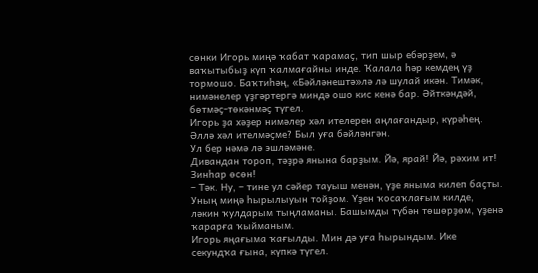сөнки Игорь миңә ҡабат ҡарамаҫ, тип шыр ебәрҙем, ә ваҡытыбыҙ күп ҡалмағайны инде. Ҡалала һәр кемдең үҙ тормошо. Баҡтиһәң, «Бәйләнештә»лә лә шулай икән. Тимәк, нимәнелер үҙгәртергә миндә ошо кис кенә бар. Әйткәндәй, бөтмәҫ-төкәнмәҫ түгел.
Игорь ҙа хәҙер нимәлер хәл ителерен аңлағандыр, күрәһең. Әллә хәл ителмәҫме? Был уға бәйләнгән.
Ул бер нәмә лә эшләмәне.
Дивандан тороп, тәҙрә янына барҙым. Йә, ярай! Йә, рәхим ит! Зинһар өсөн!
– Тәк. Ну, – тине ул сәйер тауыш менән, үҙе яныма килеп баҫты.
Уның миңә һырылыуын тойҙом. Үҙен ҡосаҡлағым килде, ләкин ҡулдарым тыңламаны. Башымды түбән төшөрҙөм, үҙенә ҡарарға ҡыйманым.
Игорь яңағыма ҡағылды. Мин дә уға һырындым. Ике секундҡа ғына, күпкә түгел.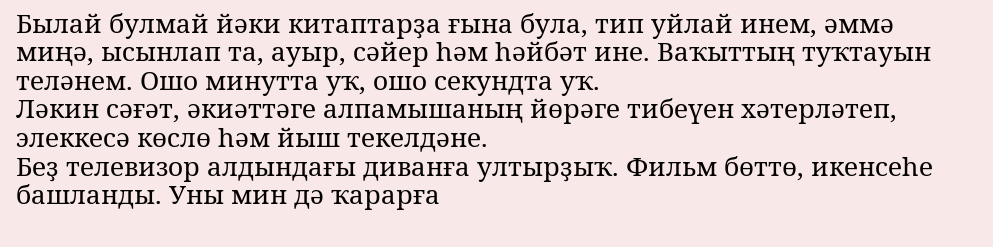Былай булмай йәки китаптарҙа ғына була, тип уйлай инем, әммә миңә, ысынлап та, ауыр, сәйер һәм һәйбәт ине. Ваҡыттың туҡтауын теләнем. Ошо минутта уҡ, ошо секундта уҡ.
Ләкин сәғәт, әкиәттәге алпамышаның йөрәге тибеүен хәтерләтеп, элеккесә көслө һәм йыш текелдәне.
Беҙ телевизор алдындағы диванға ултырҙыҡ. Фильм бөттө, икенсеһе башланды. Уны мин дә ҡарарға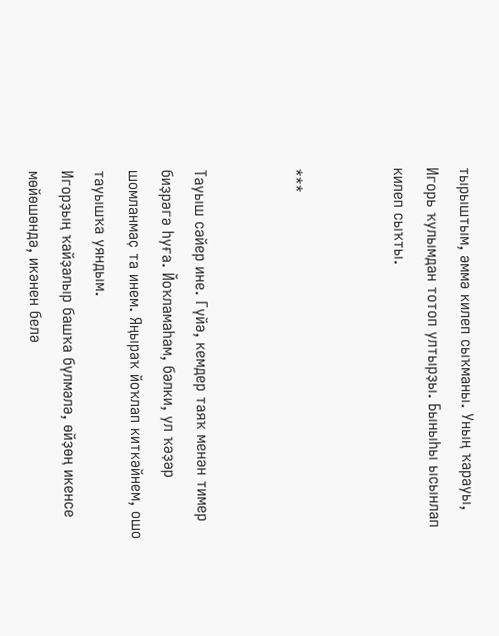тырыштым, әммә килеп сыҡманы. Уның ҡарауы, Игорь ҡулымдан тотоп ултырҙы. Быныһы ысынлап килеп сыҡты.


***


Тауыш сәйер ине. Гүйә, кемдер таяҡ менән тимер биҙрәгә һуға. Йоҡламаһам, бәлки, ул ҡәҙәр шомланмаҫ та инем. Яңыраҡ йоҡлап киткәйнем, ошо тауышҡа уяндым.
Игорҙың ҡайҙалыр башҡа бүлмәлә, өйҙөң икенсе мөйөшөндә, икәнен белә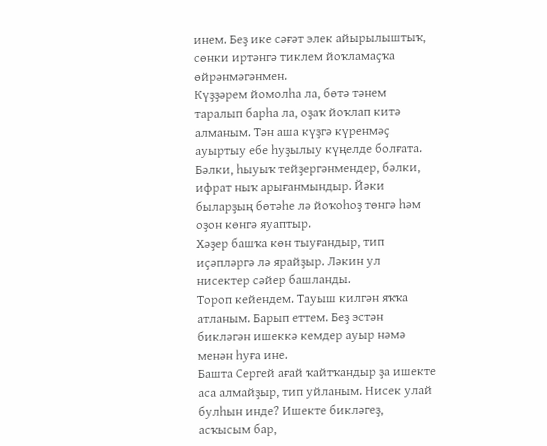инем. Беҙ ике сәғәт элек айырылыштыҡ, сөнки иртәнгә тиклем йоҡламаҫҡа өйрәнмәгәнмен.
Күҙҙәрем йомолһа ла, бөтә тәнем таралып барһа ла, оҙаҡ йоҡлап китә алманым. Тән аша күҙгә күренмәҫ ауыртыу ебе һуҙылыу күңелде болғата. Бәлки, һыуыҡ тейҙергәнмендер, бәлки, ифрат ныҡ арығанмындыр. Йәки быларҙың бөтәһе лә йоҡоһоҙ төнгә һәм оҙон көнгә яуаптыр.
Хәҙер башҡа көн тыуғандыр, тип иҫәпләргә лә ярайҙыр. Ләкин ул нисектер сәйер башланды.
Тороп кейендем. Тауыш килгән яҡҡа атланым. Барып еттем. Беҙ эстән бикләгән ишеккә кемдер ауыр нәмә менән һуға ине.
Башта Сергей ағай ҡайтҡандыр ҙа ишекте аса алмайҙыр, тип уйланым. Нисек улай булһын инде? Ишекте бикләгеҙ, асҡысым бар,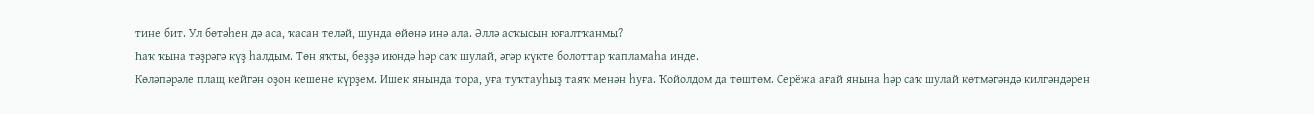тине бит. Ул бөтәһен дә аса, ҡасан теләй, шунда өйөнә инә ала. Әллә асҡысын юғалтҡанмы?
Һаҡ ҡына тәҙрәгә күҙ һалдым. Төн яҡты, беҙҙә июндә һәр саҡ шулай, әгәр күкте болоттар ҡапламаһа инде.
Көләпәрәле плащ кейгән оҙон кешене күрҙем. Ишек янында тора, уға туҡтауһыҙ таяҡ менән һуға. Ҡойолдом да төштөм. Серёжа ағай янына һәр саҡ шулай көтмәгәндә килгәндәрен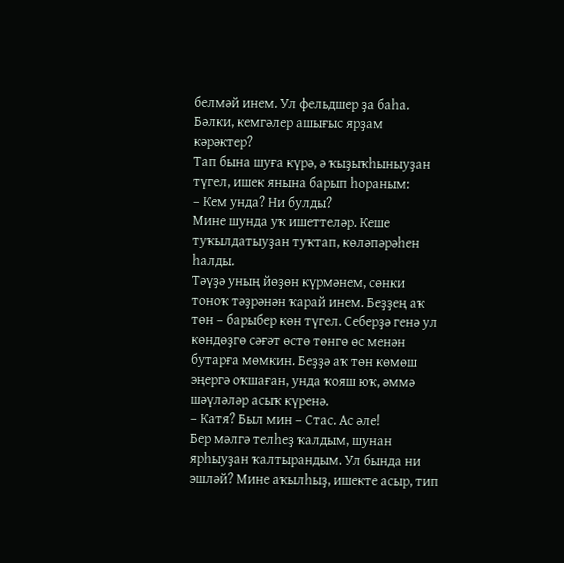белмәй инем. Ул фельдшер ҙа баһа. Бәлки, кемгәлер ашығыс ярҙам кәрәктер?
Тап бына шуға күрә, ә ҡыҙыҡһыныуҙан түгел, ишек янына барып һораным:
– Кем унда? Ни булды?
Мине шунда уҡ ишеттеләр. Кеше туҡылдатыуҙан туҡтап, көләпәрәһен һалды.
Тәүҙә уның йөҙөн күрмәнем, сөнки тоноҡ тәҙрәнән ҡарай инем. Беҙҙең аҡ төн – барыбер көн түгел. Себерҙә генә ул көндөҙгө сәғәт өстө төнгө өс менән бутарға мөмкин. Беҙҙә аҡ төн көмөш эңергә оҡшаған, унда ҡояш юҡ, әммә шәүләләр асыҡ күренә.
– Катя? Был мин – Стас. Ас әле!
Бер мәлгә телһеҙ ҡалдым, шунан ярһыуҙан ҡалтырандым. Ул бында ни эшләй? Мине аҡылһыҙ, ишекте асыр, тип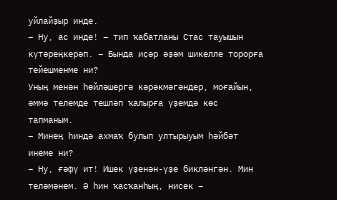уйлайҙыр инде.
– Ну, ас инде! – тип ҡабатланы Стас тауышын күтәреңкерәп. – Бында иҫәр әҙәм шикелле торорға тейешменме ни?
Уның менән һөйләшергә кәрәкмәгәндер, моғайын, әммә телемде тешләп ҡалырға үҙемдә көс тапманым.
– Минең һиндә ахмаҡ булып ултырыуым һәйбәт инеме ни?
– Ну, ғәфү ит! Ишек үҙенән-үҙе бикләнгән. Мин теләмәнем. Ә һин ҡасҡанһың, нисек –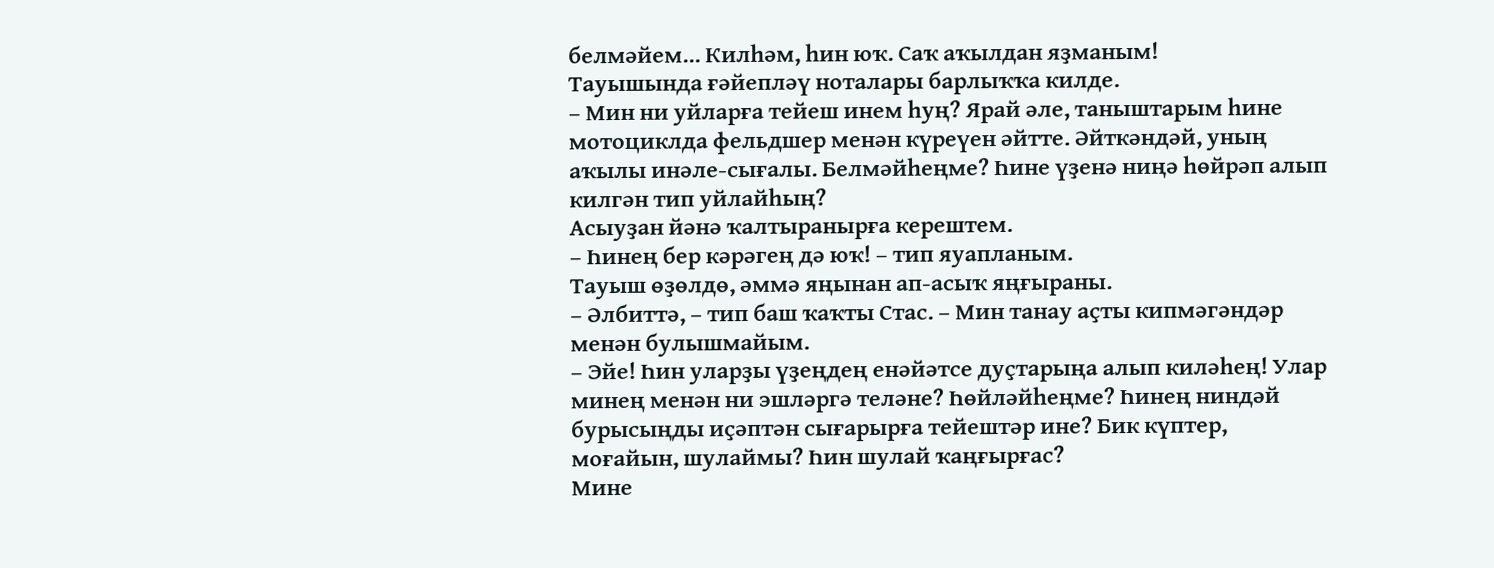белмәйем... Килһәм, һин юҡ. Саҡ аҡылдан яҙманым!
Тауышында ғәйепләү ноталары барлыҡҡа килде.
– Мин ни уйларға тейеш инем һуң? Ярай әле, таныштарым һине мотоциклда фельдшер менән күреүен әйтте. Әйткәндәй, уның аҡылы инәле-сығалы. Белмәйһеңме? Һине үҙенә ниңә һөйрәп алып килгән тип уйлайһың?
Асыуҙан йәнә ҡалтыранырға керештем.
– Һинең бер кәрәгең дә юҡ! – тип яуапланым.
Тауыш өҙөлдө, әммә яңынан ап-асыҡ яңғыраны.
– Әлбиттә, – тип баш ҡаҡты Стас. – Мин танау аҫты кипмәгәндәр менән булышмайым.
– Эйе! Һин уларҙы үҙеңдең енәйәтсе дуҫтарыңа алып киләһең! Улар минең менән ни эшләргә теләне? Һөйләйһеңме? Һинең ниндәй бурысыңды иҫәптән сығарырға тейештәр ине? Бик күптер, моғайын, шулаймы? Һин шулай ҡаңғырғас?
Мине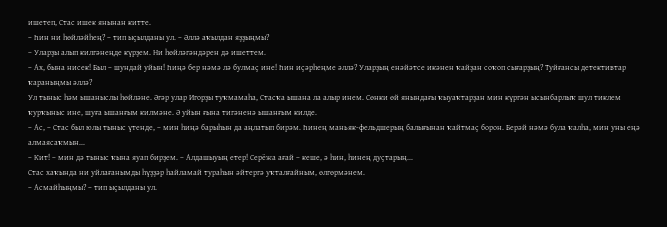ишетеп, Стас ишек янынан китте.
– Һин ни һөйләйһең? – тип ыҫылданы ул. – Әллә аҡылдан яҙҙыңмы?
– Уларҙы алып килгәнеңде күрҙем. Ни һөйләгәндәрен дә ишеттем.
– Ах, бына нисек! Был – шундай уйын! Һиңә бер нәмә лә булмаҫ ине! Һин иҫәрһеңме әллә? Уларҙың енәйәтсе икәнен ҡайҙан соҡоп сығарҙың? Туйғансы детективтар ҡараныңмы әллә?
Ул тыныс һәм ышаныслы һөйләне. Әгәр улар Игорҙы туҡмамаһа, Стасҡа ышана ла алыр инем. Сөнки өй янындағы ҡыуаҡтарҙан мин күргән ысынбарлыҡ шул тиклем ҡурҡыныс ине, шуға ышанғым килмәне. Ә уйын ғына тигәненә ышанғым килде.
– Ас, – Стас был юлы тыныс үтенде, – мин һиңә барыһын да аңлатып бирәм. Һинең маньяк-фельдшерың балығынан ҡайтмаҫ борон. Берәй нәмә була ҡалһа, мин уны еңә алмаясаҡмын...
– Кит! – мин дә тыныс ҡына яуап бирҙем. – Алдашыуың етер! Серёжа ағай – кеше, ә һин, һинең дуҫтарың...
Стас хаҡында ни уйлағанымды һүҙҙәр һайламай тураһын әйтергә уҡталғайным, өлгөрмәнем.
– Асмайһыңмы? – тип ыҫылданы ул.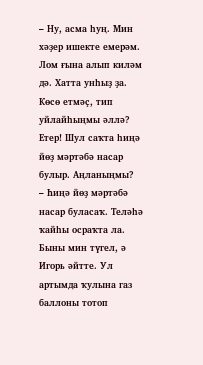– Ну, асма һуң. Мин хәҙер ишекте емерәм. Лом ғына алып киләм дә. Хатта унһыҙ ҙа. Көсө етмәҫ, тип уйлайһыңмы әллә? Етер! Шул саҡта һиңә йөҙ мәртәбә насар булыр. Аңланыңмы?
– Һиңә йөҙ мәртәбә насар буласаҡ. Теләһә ҡайһы осраҡта ла.
Быны мин түгел, ә Игорь әйтте. Ул артымда ҡулына газ баллоны тотоп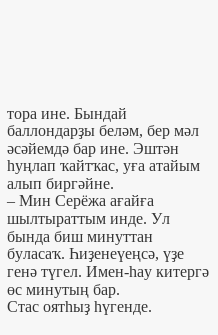тора ине. Бындай баллондарҙы беләм, бер мәл әсәйемдә бар ине. Эштән һуңлап ҡайтҡас, уға атайым алып биргәйне.
– Мин Серёжа ағайға шылтыраттым инде. Ул бында биш минуттан буласаҡ. Һиҙенеүеңсә, үҙе генә түгел. Имен-һау китергә өс минутың бар.
Стас оятһыҙ һүгенде.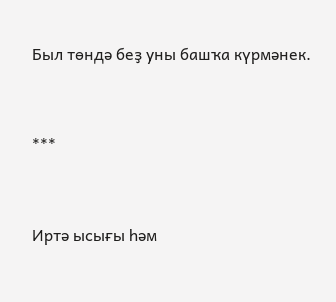Был төндә беҙ уны башҡа күрмәнек.


***


Иртә ысығы һәм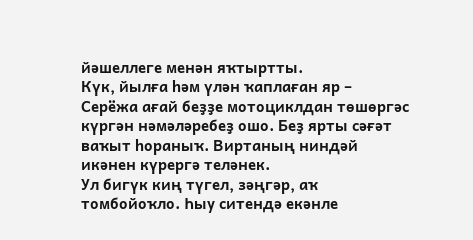йәшеллеге менән яҡтыртты.
Күк, йылға һәм үлән ҡаплаған яр – Серёжа ағай беҙҙе мотоциклдан төшөргәс күргән нәмәләребеҙ ошо. Беҙ ярты сәғәт ваҡыт һораныҡ. Виртаның ниндәй икәнен күрергә теләнек.
Ул бигүк киң түгел, зәңгәр, аҡ томбойоҡло. Һыу ситендә екәнле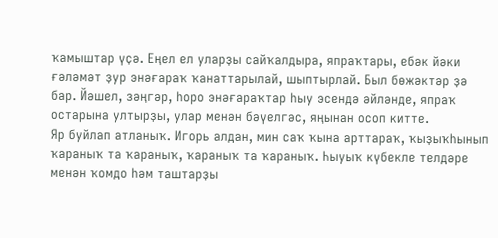ҡамыштар үҫә. Еңел ел уларҙы сайҡалдыра, япраҡтары, ебәк йәки ғәләмәт ҙур энәғараҡ ҡанаттарылай, шыптырлай. Был бөжәктәр ҙә бар. Йәшел, зәңгәр, һоро энәғараҡтар һыу эсендә әйләнде, япраҡ остарына ултырҙы, улар менән бәүелгәс, яңынан осоп китте.
Яр буйлап атланыҡ. Игорь алдан, мин саҡ ҡына арттараҡ, ҡыҙыҡһынып ҡараныҡ та ҡараныҡ, ҡараныҡ та ҡараныҡ. Һыуыҡ күбекле телдәре менән ҡомдо һәм таштарҙы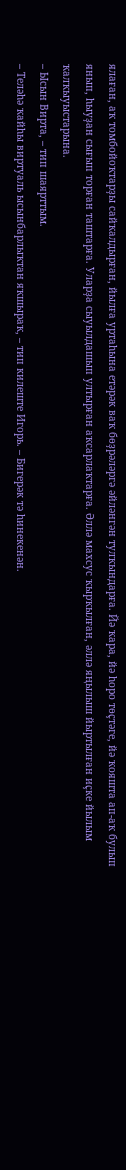ялаған, аҡ томбойоҡтарҙы сайҡалдырған, йылға уртаһына етәрәк ваҡ бөҙрәләргә әйләнгән тулҡындарға. Йә ҡара, йә һоро төҫтәге, йә ҡояшта ап-аҡ булып янып, һыуҙан сығып торған таштарға. Уларҙа сыуылдашып ултырған аҡсарлаҡтарға. Әллә махсус ҡырҡылған, әллә яңылыш йыртылған иҫке йылым ҡалҡыуыстарына.
– Ысын Вирта, – тип шаярттым.
– Теләһә ҡайһы виртуаль ысынбарлыҡтан яҡшыраҡ, – тип килеште Игорь. – Бигерәк тә һинекенән.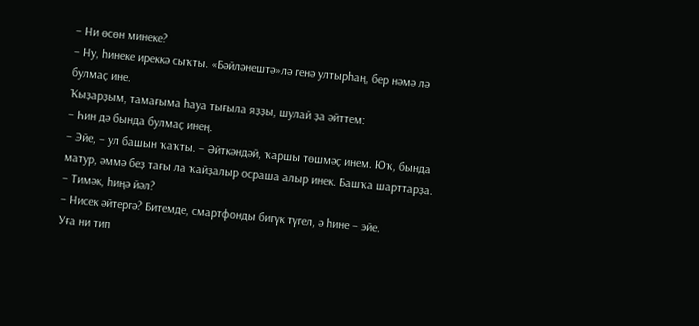– Ни өсөн минеке?
– Ну, һинеке иреккә сыҡты. «Бәйләнештә»лә генә ултырһаң, бер нәмә лә булмаҫ ине.
Ҡыҙарҙым, тамағыма һауа тығыла яҙҙы, шулай ҙа әйттем:
– Һин дә бында булмаҫ инең.
– Эйе, – ул башын ҡаҡты. – Әйткәндәй, ҡаршы төшмәҫ инем. Юҡ, бында матур, әммә беҙ тағы ла ҡайҙалыр осраша алыр инек. Башҡа шарттарҙа.
– Тимәк, һиңә йәл?
– Нисек әйтергә? Битемде, смартфонды бигүк түгел, ә һине – эйе.
Уға ни тип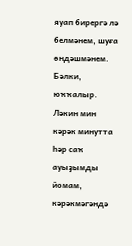яуап бирергә лә белмәнем, шуға өндәшмәнем. Бәлки, юҡҡалыр. Ләкин мин кәрәк минутта һәр саҡ ауыҙымды йомам, кәрәкмәгәндә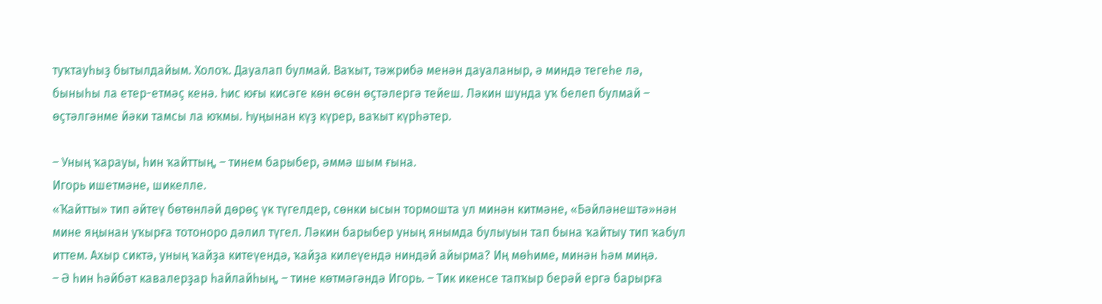туҡтауһыҙ бытылдайым. Холоҡ. Дауалап булмай. Ваҡыт, тәжрибә менән дауаланыр, ә миндә тегеһе лә, быныһы ла етер-етмәҫ кенә. Һис юғы кисәге көн өсөн өҫтәлергә тейеш. Ләкин шунда уҡ белеп булмай – өҫтәлгәнме йәки тамсы ла юҡмы. Һуңынан күҙ күрер, ваҡыт күрһәтер.

– Уның ҡарауы, һин ҡайттың, – тинем барыбер, әммә шым ғына.
Игорь ишетмәне, шикелле.
«Ҡайтты» тип әйтеү бөтөнләй дөрөҫ үк түгелдер, сөнки ысын тормошта ул минән китмәне, «Бәйләнештә»нән мине яңынан уҡырға тотоноро дәлил түгел. Ләкин барыбер уның янымда булыуын тап бына ҡайтыу тип ҡабул иттем. Ахыр сиктә, уның ҡайҙа китеүендә, ҡайҙа килеүендә ниндәй айырма? Иң мөһиме, минән һәм миңә.
– Ә һин һәйбәт кавалерҙар һайлайһың, – тине көтмәгәндә Игорь. – Тик икенсе тапҡыр берәй ергә барырға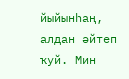йыйынһаң, алдан әйтеп ҡуй. Мин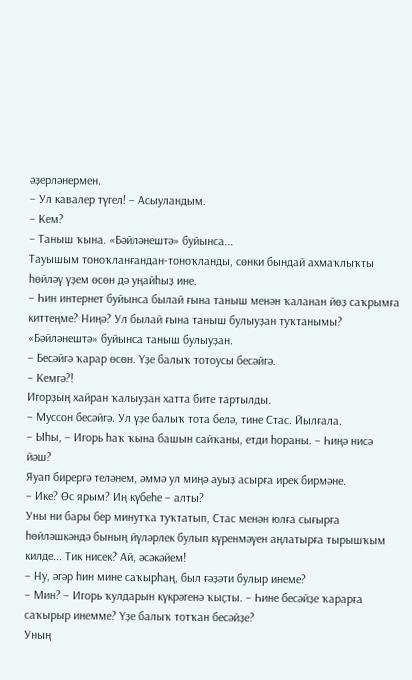әҙерләнермен.
– Ул кавалер түгел! – Асыуландым.
– Кем?
– Таныш ҡына. «Бәйләнештә» буйынса...
Тауышым тоноҡланғандан-тоноҡланды, сөнки бындай ахмаҡлыҡты һөйләү үҙем өсөн дә уңайһыҙ ине.
– Һин интернет буйынса былай ғына таныш менән ҡаланан йөҙ саҡрымға киттеңме? Ниңә? Ул былай ғына таныш булыуҙан туҡтанымы? «Бәйләнештә» буйынса таныш булыуҙан.
– Бесәйгә ҡарар өсөн. Үҙе балыҡ тотоусы бесәйгә.
– Кемгә?!
Игорҙың хайран ҡалыуҙан хатта бите тартылды.
– Муссон бесәйгә. Ул үҙе балыҡ тота белә, тине Стас. Йылғала.
– Ыһы, – Игорь һаҡ ҡына башын сайҡаны, етди һораны. – Һиңә нисә йәш?
Яуап бирергә теләнем, әммә ул миңә ауыҙ асырға ирек бирмәне.
– Ике? Өс ярым? Иң күбеһе – алты?
Уны ни бары бер минутҡа туҡтатып, Стас менән юлға сығырға һөйләшкәндә бының йүләрлек булып күренмәүен аңлатырға тырышҡым килде... Тик нисек? Ай, әсәкәйем!
– Ну, әгәр һин мине саҡырһаң, был ғәҙәти булыр инеме?
– Мин? – Игорь ҡулдарын күкрәгенә ҡыҫты. – Һине бесәйҙе ҡарарға саҡырыр инемме? Үҙе балыҡ тотҡан бесәйҙе?
Уның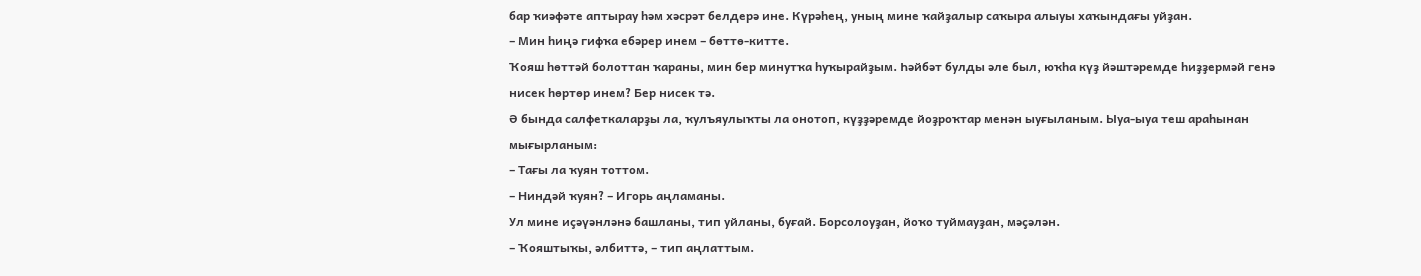бар ҡиәфәте аптырау һәм хәсрәт белдерә ине. Күрәһең, уның мине ҡайҙалыр саҡыра алыуы хаҡындағы уйҙан.
– Мин һиңә гифҡа ебәрер инем – бөттө-китте.
Ҡояш һөттәй болоттан ҡараны, мин бер минутҡа һуҡырайҙым. Һәйбәт булды әле был, юҡһа күҙ йәштәремде һиҙҙермәй генә нисек һөртөр инем? Бер нисек тә.
Ә бында салфеткаларҙы ла, ҡулъяулыҡты ла онотоп, күҙҙәремде йоҙроҡтар менән ыуғыланым. Ыуа-ыуа теш араһынан мығырланым:
– Тағы ла ҡуян тоттом.
– Ниндәй ҡуян? – Игорь аңламаны.
Ул мине иҫәүәнләнә башланы, тип уйланы, буғай. Борсолоуҙан, йоҡо туймауҙан, мәҫәлән.
– Ҡояштыҡы, әлбиттә, – тип аңлаттым.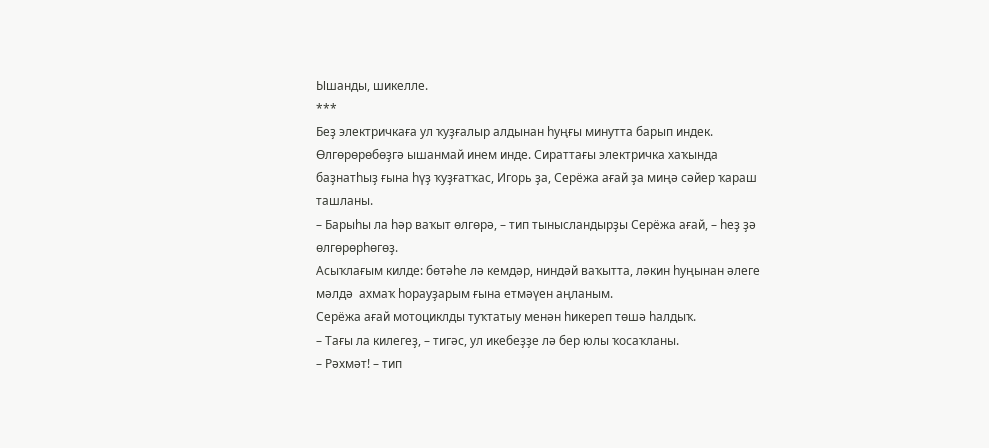Ышанды, шикелле.
***
Беҙ электричкаға ул ҡуҙғалыр алдынан һуңғы минутта барып индек. Өлгөрөрөбөҙгә ышанмай инем инде. Сираттағы электричка хаҡында баҙнатһыҙ ғына һүҙ ҡуҙғатҡас, Игорь ҙа, Серёжа ағай ҙа миңә сәйер ҡараш ташланы.
– Барыһы ла һәр ваҡыт өлгөрә, – тип тынысландырҙы Серёжа ағай, – һеҙ ҙә өлгөрөрһөгөҙ.
Асыҡлағым килде: бөтәһе лә кемдәр, ниндәй ваҡытта, ләкин һуңынан әлеге мәлдә  ахмаҡ һорауҙарым ғына етмәүен аңланым.
Серёжа ағай мотоциклды туҡтатыу менән һикереп төшә һалдыҡ.
– Тағы ла килегеҙ, – тигәс, ул икебеҙҙе лә бер юлы ҡосаҡланы.
– Рәхмәт! – тип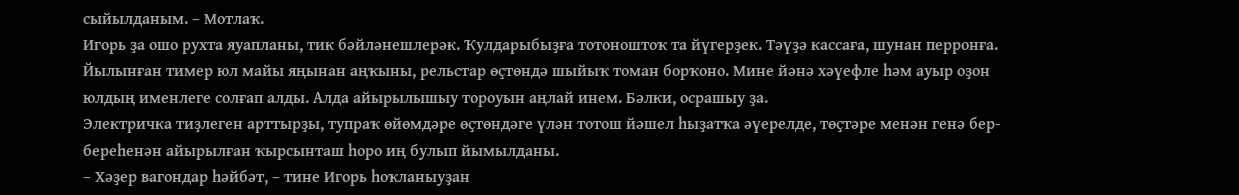сыйылданым. – Мотлаҡ.
Игорь ҙа ошо рухта яуапланы, тик бәйләнешлерәк. Ҡулдарыбыҙға тотоноштоҡ та йүгерҙек. Тәүҙә кассаға, шунан перронға.
Йылынған тимер юл майы яңынан аңҡыны, рельстар өҫтөндә шыйыҡ томан борҡоно. Мине йәнә хәүефле һәм ауыр оҙон юлдың именлеге солғап алды. Алда айырылышыу тороуын аңлай инем. Бәлки, осрашыу ҙа.
Электричка тиҙлеген арттырҙы, тупраҡ өйөмдәре өҫтөндәге үлән тотош йәшел һыҙатҡа әүерелде, төҫтәре менән генә бер-береһенән айырылған ҡырсынташ һоро иң булып йымылданы.
– Хәҙер вагондар һәйбәт, – тине Игорь һоҡланыуҙан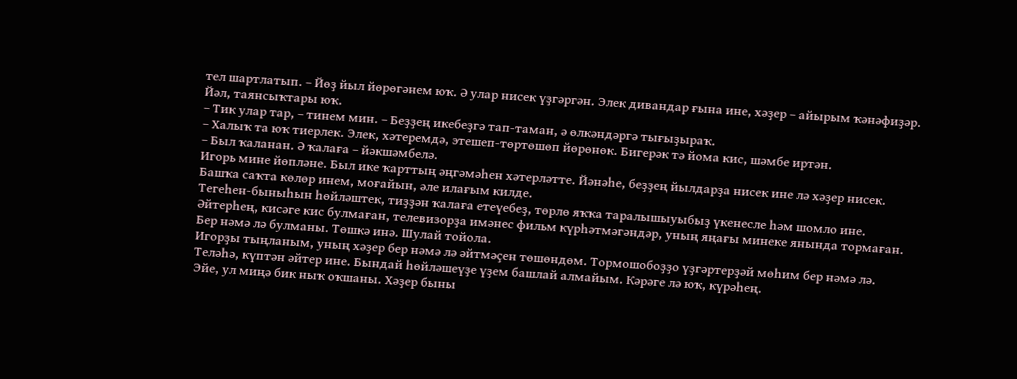тел шартлатып. – Йөҙ йыл йөрөгәнем юҡ. Ә улар нисек үҙгәргән. Элек дивандар ғына ине, хәҙер – айырым ҡәнәфиҙәр. Йәл, таянсыҡтары юҡ.
– Тик улар тар, – тинем мин. – Беҙҙең икебеҙгә тап-таман, ә өлкәндәргә тығыҙыраҡ.
– Халыҡ та юҡ тиерлек. Элек, хәтеремдә, этешеп-төртөшөп йөрөнөк. Бигерәк тә йома кис, шәмбе иртән.
– Был ҡаланан. Ә ҡалаға – йәкшәмбелә.
Игорь мине йөпләне. Был ике ҡарттың әңгәмәһен хәтерләтте. Йәнәһе, беҙҙең йылдарҙа нисек ине лә хәҙер нисек. Башҡа саҡта көлөр инем, моғайын, әле илағым килде.
Тегеһен-быныһын һөйләштек, тиҙҙән ҡалаға етеүебеҙ, төрлө яҡҡа таралышыуыбыҙ үкенесле һәм шомло ине.
Әйтерһең, кисәге кис булмаған, телевизорҙа имәнес фильм күрһәтмәгәндәр, уның яңағы минеке янында тормаған. Бер нәмә лә булманы. Төшкә инә. Шулай тойола.
Игорҙы тыңланым, уның хәҙер бер нәмә лә әйтмәҫен төшөндөм. Тормошобоҙҙо үҙгәртерҙәй мөһим бер нәмә лә. Теләһә, күптән әйтер ине. Бындай һөйләшеүҙе үҙем башлай алмайым. Кәрәге лә юҡ, күрәһең.
Эйе, ул миңә бик ныҡ оҡшаны. Хәҙер быны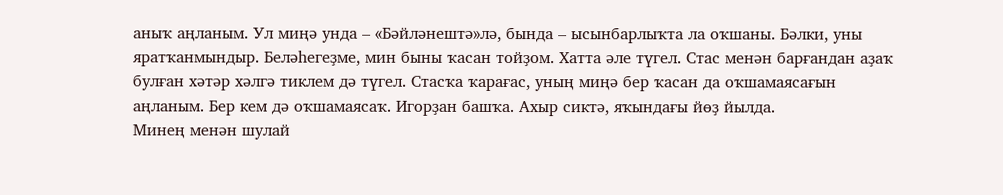аныҡ аңланым. Ул миңә унда – «Бәйләнештә»лә, бында – ысынбарлыҡта ла оҡшаны. Бәлки, уны яратҡанмындыр. Беләһегеҙме, мин быны ҡасан тойҙом. Хатта әле түгел. Стас менән барғандан аҙаҡ булған хәтәр хәлгә тиклем дә түгел. Стасҡа ҡарағас, уның миңә бер ҡасан да оҡшамаясағын аңланым. Бер кем дә оҡшамаясаҡ. Игорҙан башҡа. Ахыр сиктә, яҡындағы йөҙ йылда.
Минең менән шулай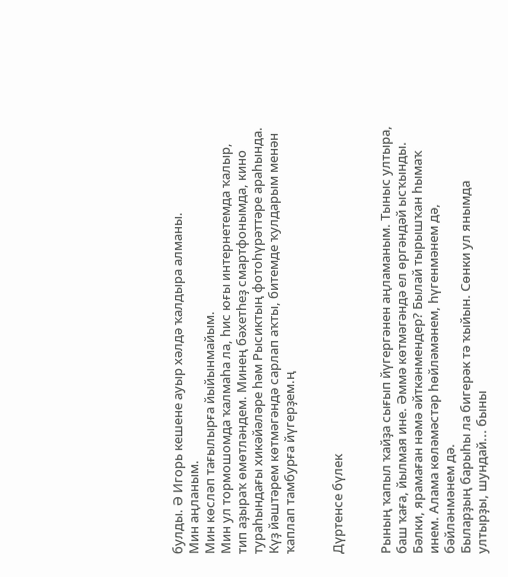булды. Ә Игорь кешене ауыр хәлдә ҡалдыра алманы.
Мин аңланым.
Мин көсләп тағылырға йыйынмайым.
Мин ул тормошомда ҡалмаһа ла, һис юғы интернетемда ҡалыр, тип аҙыраҡ өмөтләндем. Минең бәхетһеҙ смартфонымда, кино тураһындағы хикәйәләре һәм Рысиктың фотоһүрәттәре араһында.
Күҙ йәштәрем көтмәгәндә сарлап аҡты, битемде ҡулдарым менән ҡаплап тамбурға йүгерҙем.ң


Дүртенсе бүлек


Рының ҡапыл ҡайҙа сығып йүгергәнен аңламаным. Тыныс ултыра, баш ҡаға, йылмая ине. Әммә көтмәгәндә ел өргәндәй ысҡынды. Бәлки, ярамаған нәмә әйткәнмендер? Былай тырышҡан һымаҡ инем. Алама көләмәстәр һөйләмәнем, һүгенмәнем дә, бәйләнмәнем дә.
Быларҙың барыһы ла бигерәк тә ҡыйын. Сөнки ул янымда ултырҙы, шундай... быны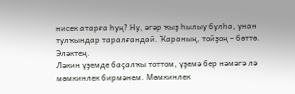нисек атарға һуң? Ну, әгәр ҡыҙ һылыу булһа, унан тулҡындар таралғандай. Ҡараның, тойҙоң – бөттө. Эләктең.
Ләкин үҙемде баҫалҡы тоттом, үҙемә бер нәмәгә лә мөмкинлек бирмәнем. Мөмкинлек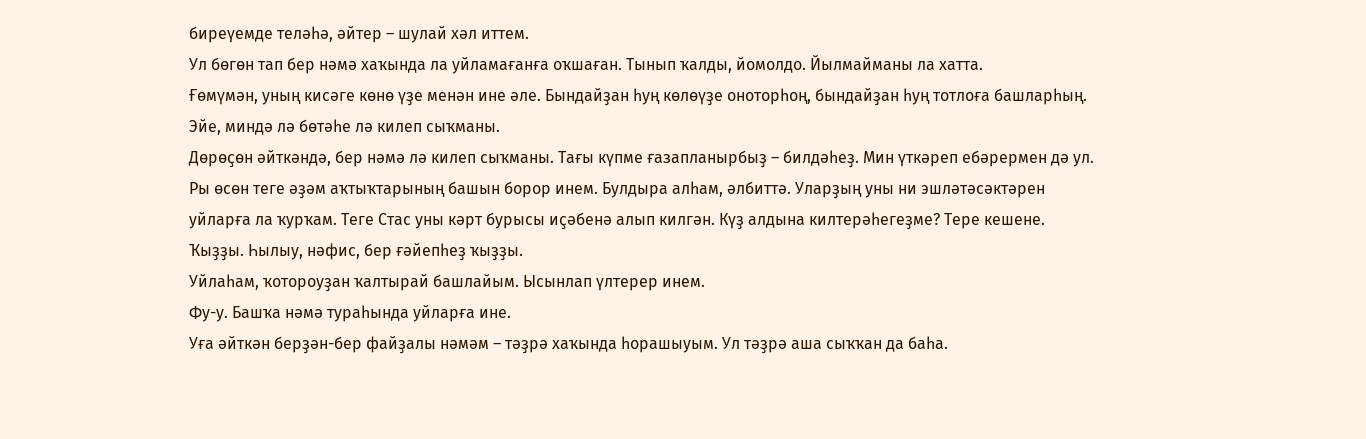биреүемде теләһә, әйтер – шулай хәл иттем.
Ул бөгөн тап бер нәмә хаҡында ла уйламағанға оҡшаған. Тынып ҡалды, йомолдо. Йылмайманы ла хатта.
Ғөмүмән, уның кисәге көнө үҙе менән ине әле. Бындайҙан һуң көлөүҙе оноторһоң, бындайҙан һуң тотлоға башларһың.
Эйе, миндә лә бөтәһе лә килеп сыҡманы.
Дөрөҫөн әйткәндә, бер нәмә лә килеп сыҡманы. Тағы күпме ғазапланырбыҙ – билдәһеҙ. Мин үткәреп ебәрермен дә ул.
Ры өсөн теге әҙәм аҡтыҡтарының башын борор инем. Булдыра алһам, әлбиттә. Уларҙың уны ни эшләтәсәктәрен уйларға ла ҡурҡам. Теге Стас уны кәрт бурысы иҫәбенә алып килгән. Күҙ алдына килтерәһегеҙме? Тере кешене. Ҡыҙҙы. Һылыу, нәфис, бер ғәйепһеҙ ҡыҙҙы.
Уйлаһам, ҡотороуҙан ҡалтырай башлайым. Ысынлап үлтерер инем.
Фу-у. Башҡа нәмә тураһында уйларға ине.
Уға әйткән берҙән-бер файҙалы нәмәм – тәҙрә хаҡында һорашыуым. Ул тәҙрә аша сыҡҡан да баһа.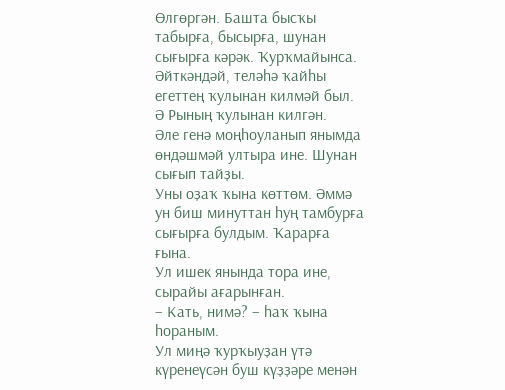Өлгөргән. Башта бысҡы табырға, бысырға, шунан сығырға кәрәк. Ҡурҡмайынса. Әйткәндәй, теләһә ҡайһы егеттең ҡулынан килмәй был.
Ә Рының ҡулынан килгән.
Әле генә моңһоуланып янымда өндәшмәй ултыра ине. Шунан сығып тайҙы.
Уны оҙаҡ ҡына көттөм. Әммә ун биш минуттан һуң тамбурға сығырға булдым. Ҡарарға ғына.
Ул ишек янында тора ине, сырайы ағарынған.
– Кать, нимә? – һаҡ ҡына һораным.
Ул миңә ҡурҡыуҙан үтә күренеүсән буш күҙҙәре менән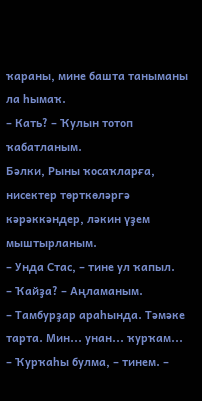ҡараны, мине башта таныманы ла һымаҡ.
– Кать? – Ҡулын тотоп ҡабатланым.
Бәлки, Рыны ҡосаҡларға, нисектер төрткөләргә кәрәккәндер, ләкин үҙем мыштырланым.
– Унда Стас, – тине ул ҡапыл.
– Ҡайҙа? – Аңламаным.
– Тамбурҙар араһында. Тәмәке тарта. Мин... унан... ҡурҡам...
– Ҡурҡаһы булма, – тинем. –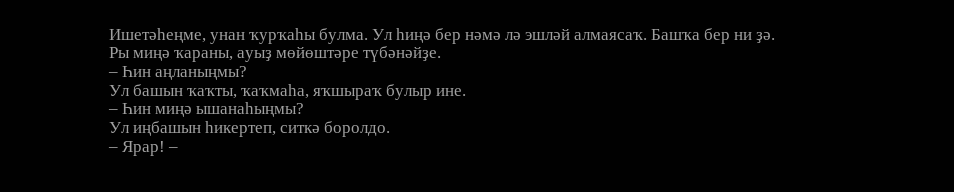Ишетәһеңме, унан ҡурҡаһы булма. Ул һиңә бер нәмә лә эшләй алмаясаҡ. Башҡа бер ни ҙә.
Ры миңә ҡараны, ауыҙ мөйөштәре түбәнәйҙе.
– Һин аңланыңмы?
Ул башын ҡаҡты, ҡаҡмаһа, яҡшыраҡ булыр ине.
– Һин миңә ышанаһыңмы?
Ул иңбашын һикертеп, ситкә боролдо.
– Ярар! –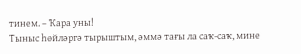тинем. – Ҡара уны!
Тыныс һөйләргә тырыштым, әммә тағы ла саҡ-саҡ, мине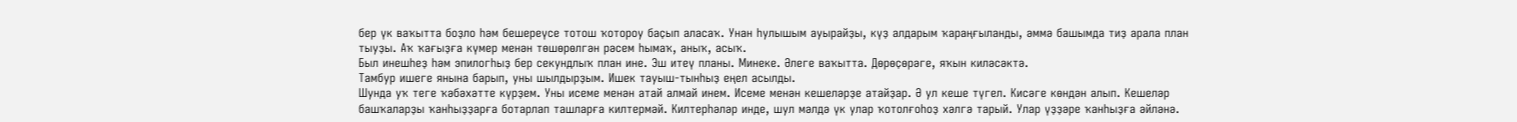бер үк ваҡытта боҙло һәм бешереүсе тотош ҡотороу баҫып аласаҡ. Унан һулышым ауырайҙы, күҙ алдарым ҡараңғыланды, әммә башымда тиҙ арала план тыуҙы. Аҡ ҡағыҙға күмер менән төшөрөлгән рәсем һымаҡ, аныҡ, асыҡ.
Был инешһеҙ һәм эпилогһыҙ бер секундлыҡ план ине. Эш итеү планы. Минеке. Әлеге ваҡытта. Дөрөҫөрәге, яҡын киләсәктә.
Тамбур ишеге янына барып, уны шылдырҙым. Ишек тауыш-тынһыҙ еңел асылды.
Шунда уҡ теге ҡәбәхәтте күрҙем. Уны исеме менән атай алмай инем. Исеме менән кешеләрҙе атайҙар. Ә ул кеше түгел. Кисәге көндән алып. Кешеләр башҡаларҙы ҡанһыҙҙарға ботарлап ташларға килтермәй. Килтерһәләр инде, шул мәлдә үк улар ҡотолғоһоҙ хәлгә тарый. Улар үҙҙәре ҡанһыҙға әйләнә.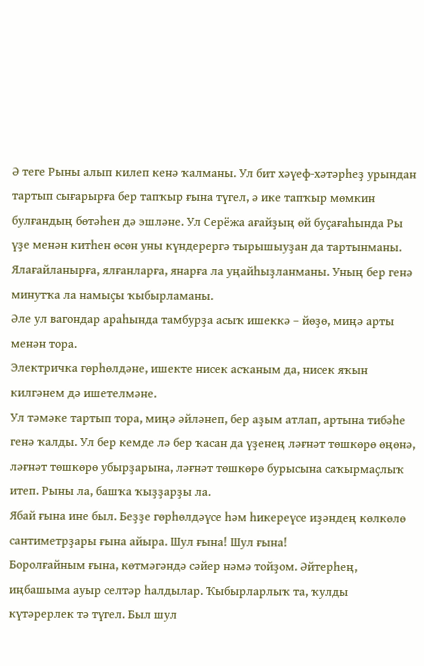Ә теге Рыны алып килеп кенә ҡалманы. Ул бит хәүеф-хәтәрһеҙ урындан тартып сығарырға бер тапҡыр ғына түгел, ә ике тапҡыр мөмкин булғандың бөтәһен дә эшләне. Ул Серёжа ағайҙың өй буҫағаһында Ры үҙе менән китһен өсөн уны күндерергә тырышыуҙан да тартынманы. Ялағайланырға, ялғанларға, янарға ла уңайһыҙланманы. Уның бер генә минутҡа ла намыҫы ҡыбырламаны.
Әле ул вагондар араһында тамбурҙа асыҡ ишеккә – йөҙө, миңә арты менән тора.
Электричка гөрһөлдәне, ишекте нисек асҡаным да, нисек яҡын килгәнем дә ишетелмәне.
Ул тәмәке тартып тора, миңә әйләнеп, бер аҙым атлап, артына тибәһе генә ҡалды. Ул бер кемде лә бер ҡасан да үҙенең ләғнәт төшкөрө өңөнә, ләғнәт төшкөрө убырҙарына, ләғнәт төшкөрө бурысына саҡырмаҫлыҡ итеп. Рыны ла, башҡа ҡыҙҙарҙы ла.
Ябай ғына ине был. Беҙҙе гөрһөлдәүсе һәм һикереүсе иҙәндең көлкөлө сантиметрҙары ғына айыра. Шул ғына! Шул ғына!
Боролғайным ғына, көтмәгәндә сәйер нәмә тойҙом. Әйтерһең, иңбашыма ауыр селтәр һалдылар. Ҡыбырларлыҡ та, ҡулды күтәрерлек тә түгел. Был шул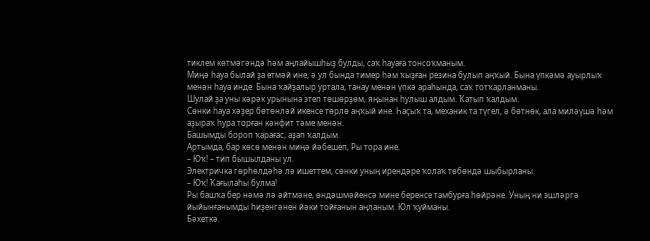тиклем көтмәгәндә һәм аңлайышһыҙ булды, саҡ һауаға тонсоҡманым.
Миңә һауа былай ҙа етмәй ине, ә ул бында тимер һәм ҡыҙған резина булып аңҡый. Бына үпкәмә ауырлыҡ менән һауа инде. Бына ҡайҙалыр уртала, танау менән үпкә араһында, саҡ тотҡарланманы.
Шулай ҙа уны кәрәк урынына этеп төшөрҙөм, яңынан һулыш алдым. Ҡатып ҡалдым.
Сөнки һауа хәҙер бөтөнләй икенсе төрлө аңҡый ине. Һаҫыҡ та, механик та түгел, ә бөтнөк, ала миләүшә һәм аҙыраҡ һура торған кәнфит тәме менән.
Башымды бороп ҡарағас, аҙап ҡалдым.
Артымда, бар көсө менән миңә йәбешеп, Ры тора ине.
– Юҡ! – тип бышылданы ул.
Электричка гөрһөлдәһә лә ишеттем, сөнки уның ирендәре ҡолаҡ төбөндә шыбырланы.
– Юҡ! Ҡағылаһы булма!
Ры башҡа бер нәмә лә әйтмәне, өндәшмәйенсә мине беренсе тамбурға һөйрәне. Уның ни эшләргә йыйынғанымды һиҙенгәнен йәки тойғанын аңланым. Юл ҡуйманы.
Бәхеткә.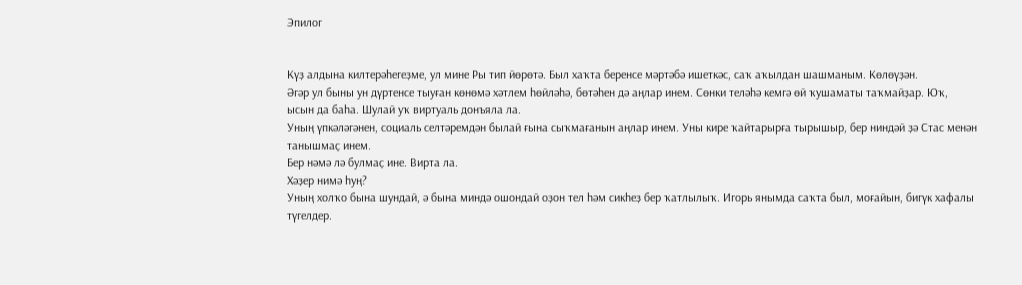Эпилог


Күҙ алдына килтерәһегеҙме, ул мине Ры тип йөрөтә. Был хаҡта беренсе мәртәбә ишеткәс, саҡ аҡылдан шашманым. Көлөүҙән.
Әгәр ул быны ун дүртенсе тыуған көнөмә хәтлем һөйләһә, бөтәһен дә аңлар инем. Сөнки теләһә кемгә өй ҡушаматы таҡмайҙар. Юҡ, ысын да баһа. Шулай уҡ виртуаль донъяла ла.
Уның үпкәләгәнен, социаль селтәремдән былай ғына сыҡмағанын аңлар инем. Уны кире ҡайтарырға тырышыр, бер ниндәй ҙә Стас менән танышмаҫ инем.
Бер нәмә лә булмаҫ ине. Вирта ла.
Хәҙер нимә һуң?
Уның холҡо бына шундай, ә бына миндә ошондай оҙон тел һәм сикһеҙ бер ҡатлылыҡ. Игорь янымда саҡта был, моғайын, бигүк хафалы түгелдер.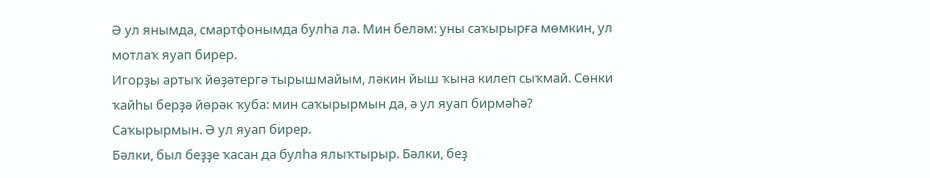Ә ул янымда, смартфонымда булһа ла. Мин беләм: уны саҡырырға мөмкин, ул мотлаҡ яуап бирер.
Игорҙы артыҡ йөҙәтергә тырышмайым, ләкин йыш ҡына килеп сыҡмай. Сөнки ҡайһы берҙә йөрәк ҡуба: мин саҡырырмын да, ә ул яуап бирмәһә? Саҡырырмын. Ә ул яуап бирер.
Бәлки, был беҙҙе ҡасан да булһа ялыҡтырыр. Бәлки, беҙ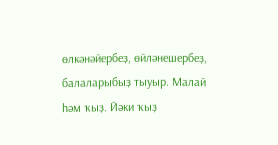өлкәнәйербеҙ, өйләнешербеҙ, балаларыбыҙ тыуыр. Малай һәм ҡыҙ. Йәки ҡыҙ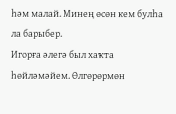һәм малай. Минең өсөн кем булһа ла барыбер.
Игорға әлегә был хаҡта һөйләмәйем. Өлгөрөрмөн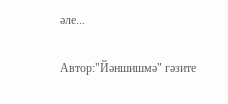әле...

Автор:"Йәншишмә" гәзите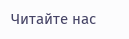Читайте нас